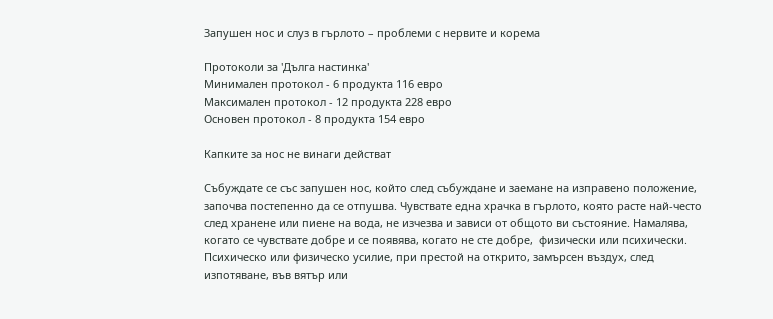Запушен нос и слуз в гърлото – проблеми с нервите и корема

Протоколи за 'Дълга настинка'
Минимален протокол - 6 продукта 116 евро
Максимален протокол - 12 продукта 228 евро
Основен протокол - 8 продукта 154 евро

Капките за нос не винаги действат

Събуждате се със запушен нос, който след събуждане и заемане на изправено положение, започва постепенно да се отпушва. Чувствате една храчка в гърлото, която расте най-често след хранене или пиене на вода, не изчезва и зависи от общото ви състояние. Намалява, когато се чувствате добре и се появява, когато не сте добре,  физически или психически.  Психическо или физическо усилие, при престой на открито, замърсен въздух, след изпотяване, във вятър или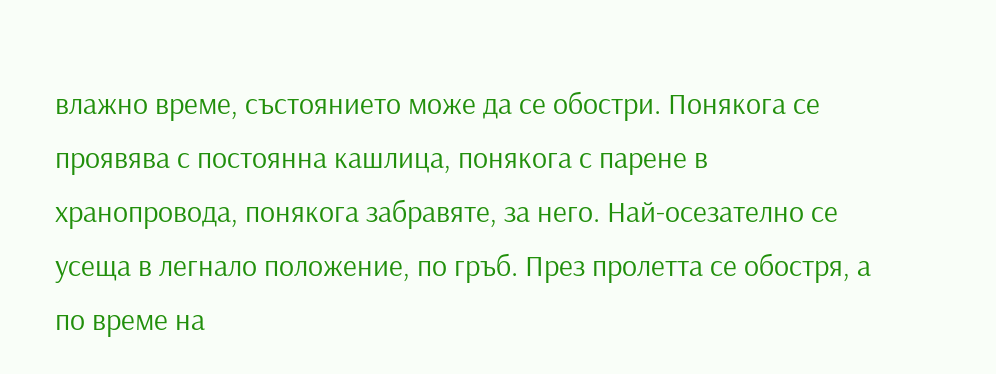влажно време, състоянието може да се обостри. Понякога се проявява с постоянна кашлица, понякога с парене в хранопровода, понякога забравяте, за него. Най-осезателно се усеща в легнало положение, по гръб. През пролетта се обостря, а по време на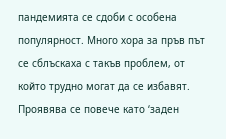пандемията се сдоби с особена популярност. Много хора за пръв път се сблъскаха с такъв проблем, от който трудно могат да се избавят. Проявява се повече като ‘заден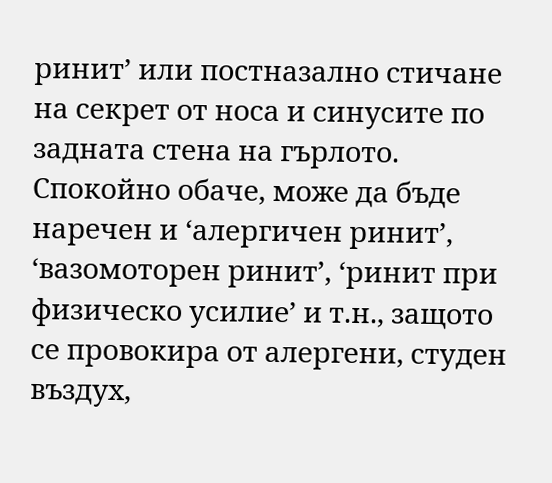ринит’ или постназално стичане на секрет от носа и синусите по задната стена на гърлото. Спокойно обаче, може да бъде наречен и ‘алергичен ринит’, ‘вазомоторен ринит’, ‘ринит при физическо усилие’ и т.н., защото се провокира от алергени, студен въздух,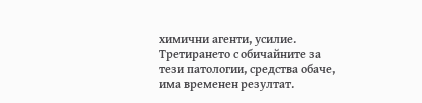химични агенти, усилие. Третирането с обичайните за тези патологии, средства обаче, има временен резултат.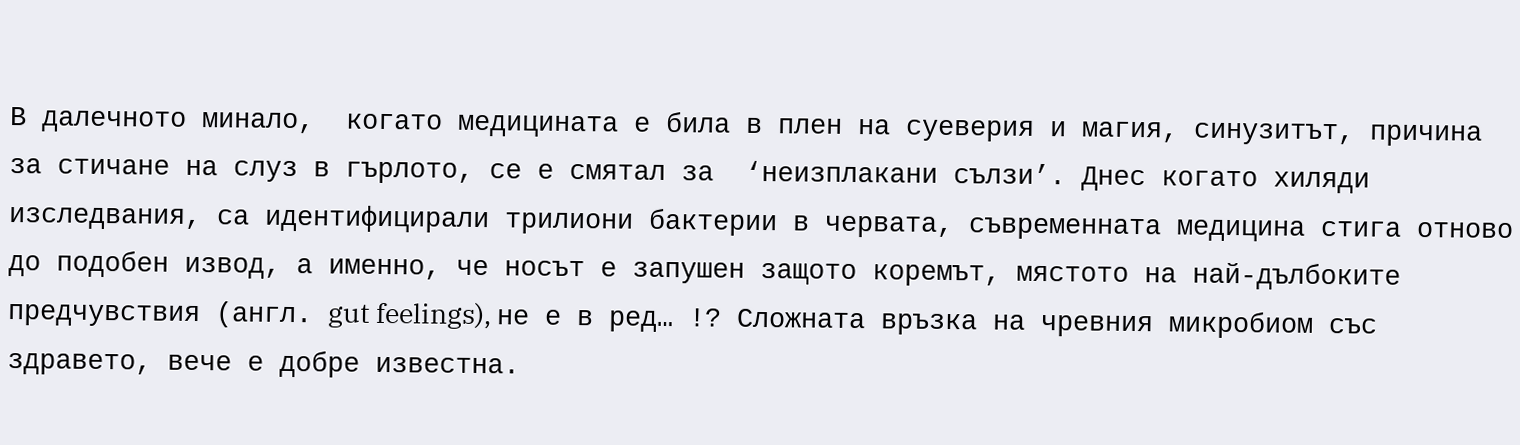В далечното минало,  когато медицината е била в плен на суеверия и магия, синузитът, причина за стичане на слуз в гърлото, се е смятал за  ‘неизплакани сълзи’. Днес когато хиляди изследвания, са идентифицирали трилиони бактерии в червата, съвременната медицина стига отново до подобен извод, а именно, че носът е запушен защото коремът, мястото на най-дълбоките предчувствия (англ. gut feelings), не е в ред… !? Сложната връзка на чревния микробиом със здравето, вече е добре известна.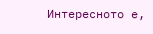Интересното е,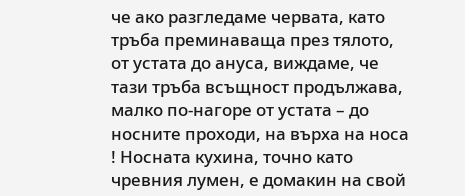че ако разгледаме червата, като тръба преминаваща през тялото, от устата до ануса, виждаме, че тази тръба всъщност продължава, малко по-нагоре от устата – до носните проходи, на върха на носа ! Носната кухина, точно като чревния лумен, е домакин на свой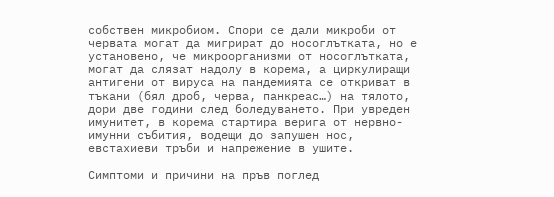собствен микробиом. Спори се дали микроби от червата могат да мигрират до носоглътката, но е установено, че микроорганизми от носоглътката, могат да слязат надолу в корема, а циркулиращи антигени от вируса на пандемията се откриват в тъкани (бял дроб, черва, панкреас…) на тялото, дори две години след боледуването. При увреден имунитет, в корема стартира верига от нервно-имунни събития, водещи до запушен нос, евстахиеви тръби и напрежение в ушите.

Симптоми и причини на пръв поглед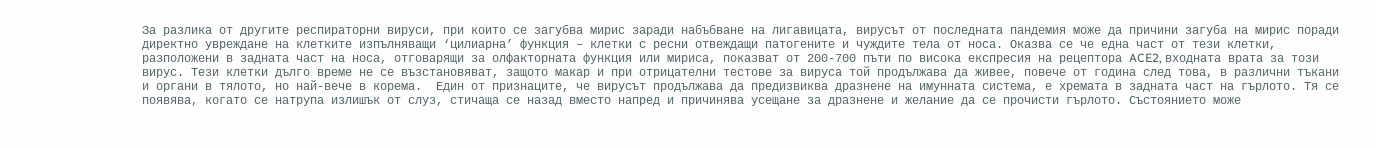За разлика от другите респираторни вируси, при които се загубва мирис заради набъбване на лигавицата, вирусът от последната пандемия може да причини загуба на мирис поради директно увреждане на клетките изпълняващи ‘цилиарна’ функция – клетки с ресни отвеждащи патогените и чуждите тела от носа. Оказва се че една част от тези клетки, разположени в задната част на носа, отговарящи за олфакторната функция или мириса, показват от 200-700 пъти по висока експресия на рецептора ACE2, входната врата за този вирус. Тези клетки дълго време не се възстановяват, защото макар и при отрицателни тестове за вируса той продължава да живее, повече от година след това, в различни тъкани и органи в тялото, но най-вече в корема.  Един от признаците, че вирусът продължава да предизвиква дразнене на имунната система, е хремата в задната част на гърлото. Тя се появява, когато се натрупа излишък от слуз, стичаща се назад вместо напред и причинява усещане за дразнене и желание да се прочисти гърлото. Състоянието може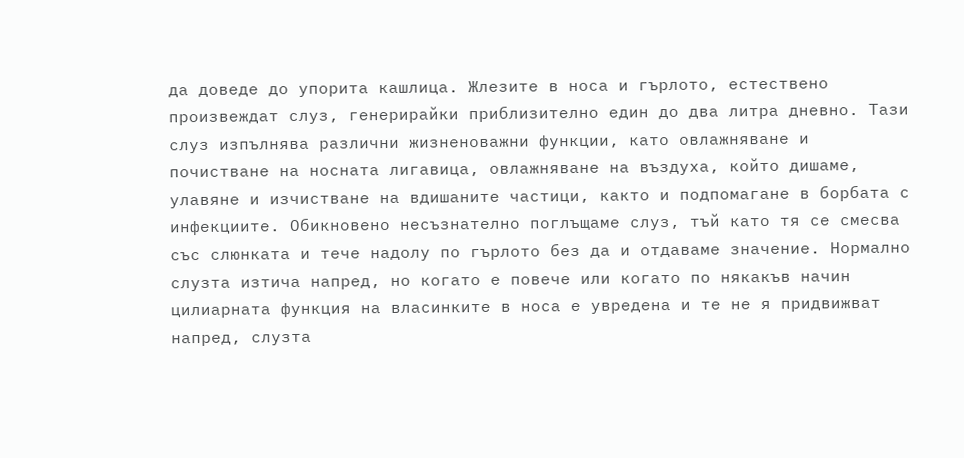да доведе до упорита кашлица. Жлезите в носа и гърлото, естествено произвеждат слуз, генерирайки приблизително един до два литра дневно. Тази слуз изпълнява различни жизненоважни функции, като овлажняване и почистване на носната лигавица, овлажняване на въздуха, който дишаме, улавяне и изчистване на вдишаните частици, както и подпомагане в борбата с инфекциите. Обикновено несъзнателно поглъщаме слуз, тъй като тя се смесва със слюнката и тече надолу по гърлото без да и отдаваме значение. Нормално слузта изтича напред, но когато е повече или когато по някакъв начин цилиарната функция на власинките в носа е увредена и те не я придвижват напред, слузта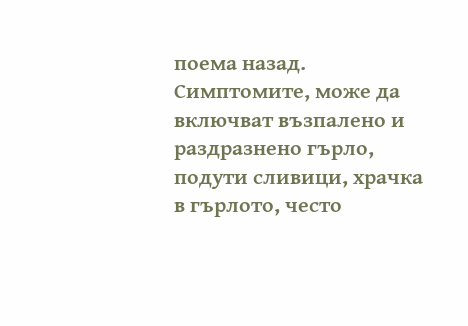поема назад.  Симптомите, може да включват възпалено и раздразнено гърло, подути сливици, храчка в гърлото, често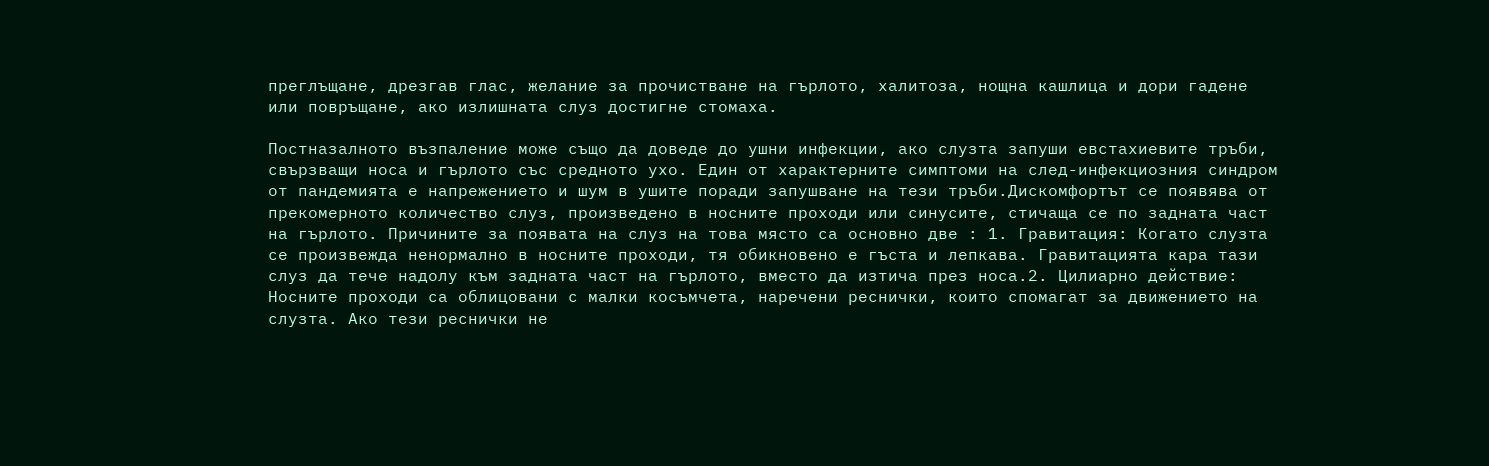преглъщане, дрезгав глас, желание за прочистване на гърлото, халитоза, нощна кашлица и дори гадене или повръщане, ако излишната слуз достигне стомаха.

Постназалното възпаление може също да доведе до ушни инфекции, ако слузта запуши евстахиевите тръби, свързващи носа и гърлото със средното ухо. Един от характерните симптоми на след-инфекциозния синдром от пандемията е напрежението и шум в ушите поради запушване на тези тръби.Дискомфортът се появява от прекомерното количество слуз, произведено в носните проходи или синусите, стичащa се по задната част на гърлото. Причините за появата на слуз на това място са основно две : 1. Гравитация: Когато слузта се произвежда ненормално в носните проходи, тя обикновено е гъста и лепкава. Гравитацията кара тази слуз да тече надолу към задната част на гърлото, вместо да изтича през носа.2. Цилиарно действие: Носните проходи са облицовани с малки косъмчета, наречени реснички, които спомагат за движението на слузта. Ако тези реснички не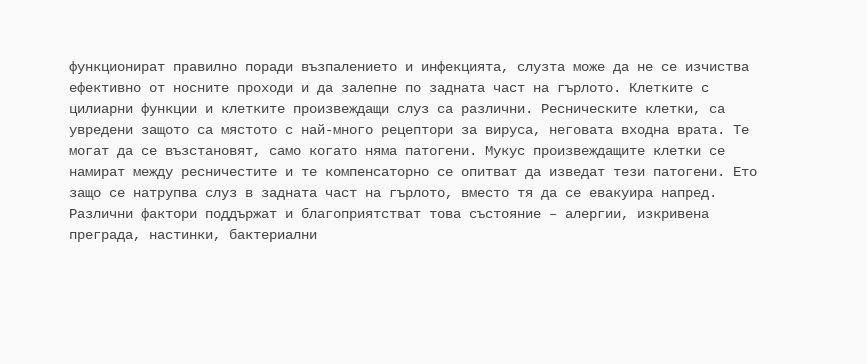функционират правилно поради възпалението и инфекцията, слузта може да не се изчиства ефективно от носните проходи и да залепне по задната част на гърлото. Клетките с цилиарни функции и клетките произвеждащи слуз са различни. Ресническите клетки, са увредени защото са мястото с най-много рецептори за вируса, неговата входна врата. Те могат да се възстановят, само когато няма патогени. Мукус произвеждащите клетки се намират между ресничестите и те компенсаторно се опитват да изведат тези патогени. Ето защо се натрупва слуз в задната част на гърлото, вместо тя да се евакуира напред. Различни фактори поддържат и благоприятстват това състояние – алергии, изкривена преграда, настинки, бактериални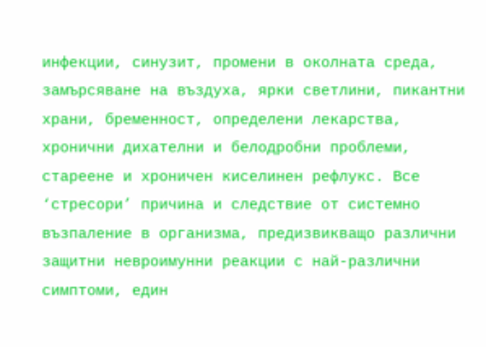инфекции, синузит, промени в околната среда, замърсяване на въздуха, ярки светлини, пикантни храни, бременност, определени лекарства, хронични дихателни и белодробни проблеми, стареене и хроничен киселинен рефлукс. Все ‘стресори’ причина и следствие от системно възпаление в организма, предизвикващо различни защитни невроимунни реакции с най-различни симптоми, един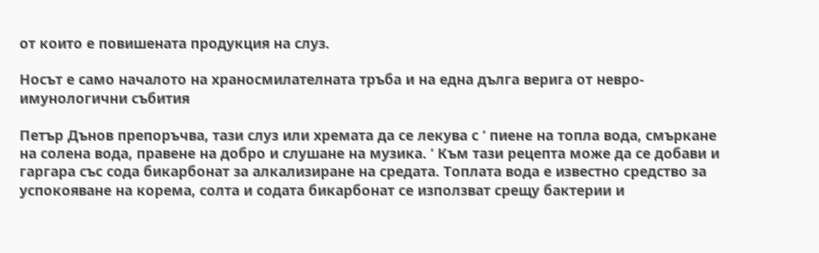от които е повишената продукция на слуз.

Носът е само началото на храносмилателната тръба и на една дълга верига от невро-имунологични събития

Петър Дънов препоръчва, тази слуз или хремата да се лекува с ‘ пиене на топла вода, смъркане на солена вода, правене на добро и слушане на музика. ‘ Към тази рецепта може да се добави и гаргара със сода бикарбонат за алкализиране на средата. Топлата вода е известно средство за успокояване на корема, солта и содата бикарбонат се използват срещу бактерии и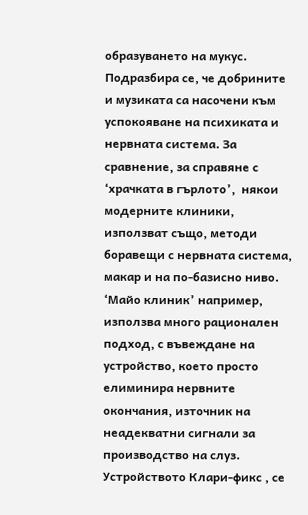образуването на мукус.  Подразбира се, че добрините и музиката са насочени към успокояване на психиката и нервната система. За сравнение, за справяне с ‘храчката в гърлото’,  някои модерните клиники,  използват също, методи боравещи с нервната система, макар и на по-базисно ниво.  ‘Майо клиник’ например, използва много рационален подход, с въвеждане на устройство, което просто елиминира нервните окончания, източник на неадекватни сигнали за производство на слуз. Устройството Клари-фикс , се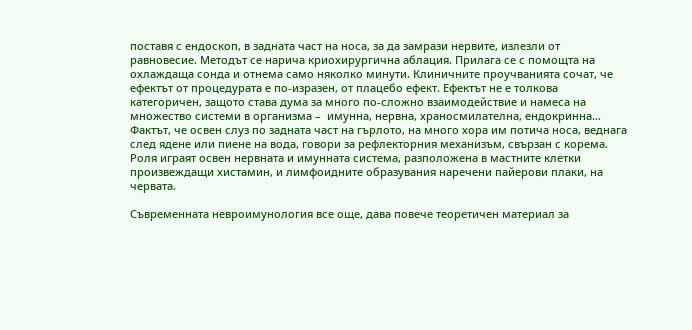поставя с ендоскоп, в задната част на носа, за да замрази нервите, излезли от равновесие. Методът се нарича криохирургична аблация. Прилага се с помощта на охлаждаща сонда и отнема само няколко минути. Клиничните проучванията сочат, че ефектът от процедурата е по-изразен, от плацебо ефект. Ефектът не е толкова категоричен, защото става дума за много по-сложно взаимодействие и намеса на  множество системи в организма –  имунна, нервна, храносмилателна, ендокринна… Фактът, че освен слуз по задната част на гърлото, на много хора им потича носа, веднага след ядене или пиене на вода, говори за рефлекторния механизъм, свързан с корема. Роля играят освен нервната и имунната система, разположена в мастните клетки произвеждащи хистамин, и лимфоидните образувания наречени пайерови плаки, на червата.

Съвременната невроимунология все още, дава повече теоретичен материал за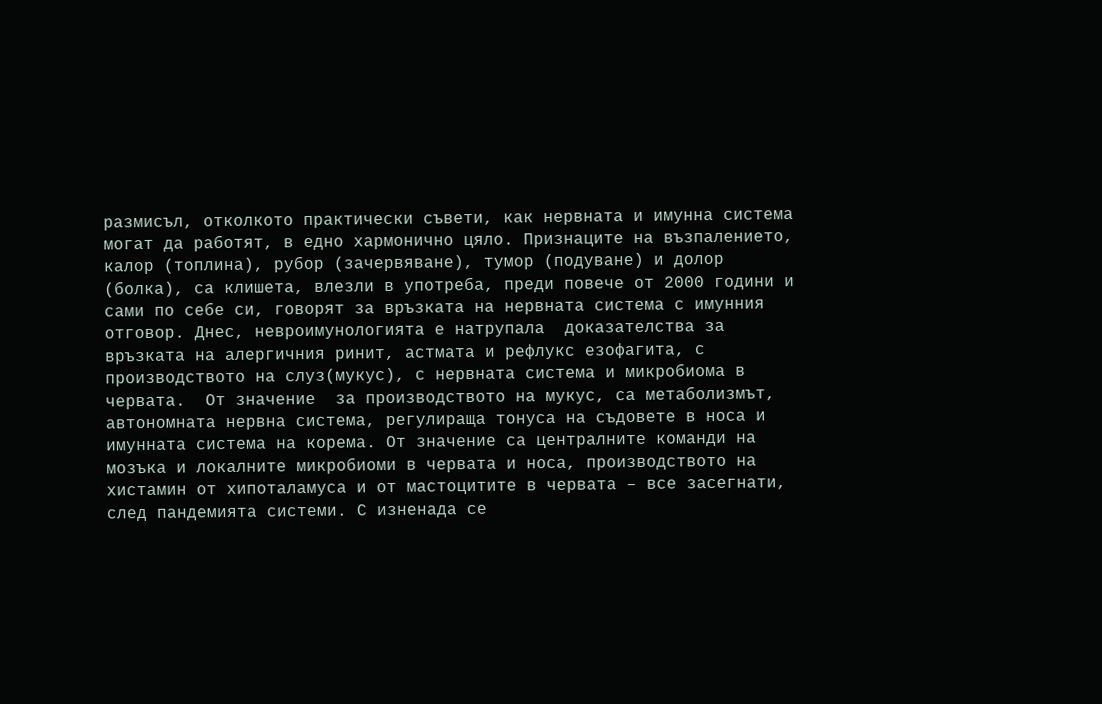размисъл, отколкото практически съвети, как нервната и имунна система могат да работят, в едно хармонично цяло. Признаците на възпалението, калор (топлина), рубор (зачервяване), тумор (подуване) и долор (болка), са клишета, влезли в употреба, преди повече от 2000 години и сами по себе си, говорят за връзката на нервната система с имунния отговор. Днес, невроимунологията е натрупала  доказателства за връзката на алергичния ринит, астмата и рефлукс езофагита, с производството на слуз(мукус), с нервната система и микробиома в червата.  От значение  за производството на мукус, са метаболизмът, автономната нервна система, регулираща тонуса на съдовете в носа и имунната система на корема. От значение са централните команди на мозъка и локалните микробиоми в червата и носа, производството на хистамин от хипоталамуса и от мастоцитите в червата – все засегнати, след пандемията системи. С изненада се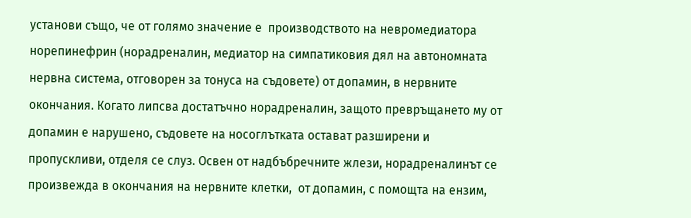установи също, че от голямо значение е  производството на невромедиатора норепинефрин (норадреналин, медиатор на симпатиковия дял на автономната нервна система, отговорен за тонуса на съдовете) от допамин, в нервните окончания. Когато липсва достатъчно норадреналин, защото превръщането му от допамин е нарушено, съдовете на носоглътката остават разширени и пропускливи, отделя се слуз. Освен от надбъбречните жлези, норадреналинът се произвежда в окончания на нервните клетки,  от допамин, с помощта на ензим,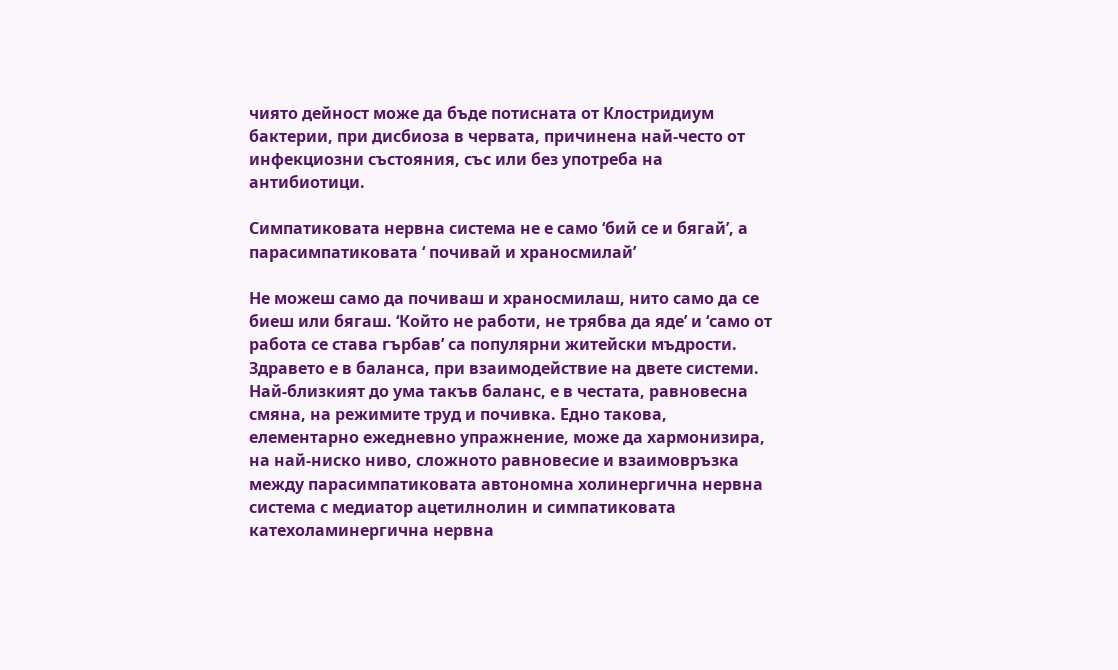чиято дейност може да бъде потисната от Клостридиум бактерии, при дисбиоза в червата, причинена най-често от инфекциозни състояния, със или без употреба на антибиотици.

Симпатиковата нервна система не е само ‘бий се и бягай’, а парасимпатиковата ‘ почивай и храносмилай’

Не можеш само да почиваш и храносмилаш, нито само да се биеш или бягаш. ‘Който не работи, не трябва да яде’ и ‘само от работа се става гърбав’ са популярни житейски мъдрости. Здравето е в баланса, при взаимодействие на двете системи. Най-близкият до ума такъв баланс, е в честата, равновесна смяна, на режимите труд и почивка. Едно такова, елементарно ежедневно упражнение, може да хармонизира, на най-ниско ниво, сложното равновесие и взаимовръзка между парасимпатиковата автономна холинергична нервна система с медиатор ацетилнолин и симпатиковата катехоламинергична нервна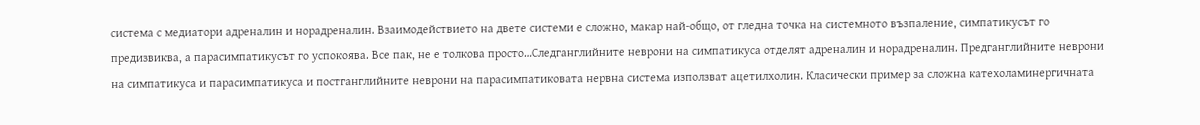система с медиатори адреналин и норадреналин. Взаимодействието на двете системи е сложно, макар най-общо, от гледна точка на системното възпаление, симпатикусът го предизвиква, а парасимпатикусът го успокоява. Все пак, не е толкова просто…Следганглийните неврони на симпатикуса отделят адреналин и норадреналин. Предганглийните неврони на симпатикуса и парасимпатикуса и постганглийните неврони на парасимпатиковата нервна система използват ацетилхолин. Класически пример за сложна катехоламинергичната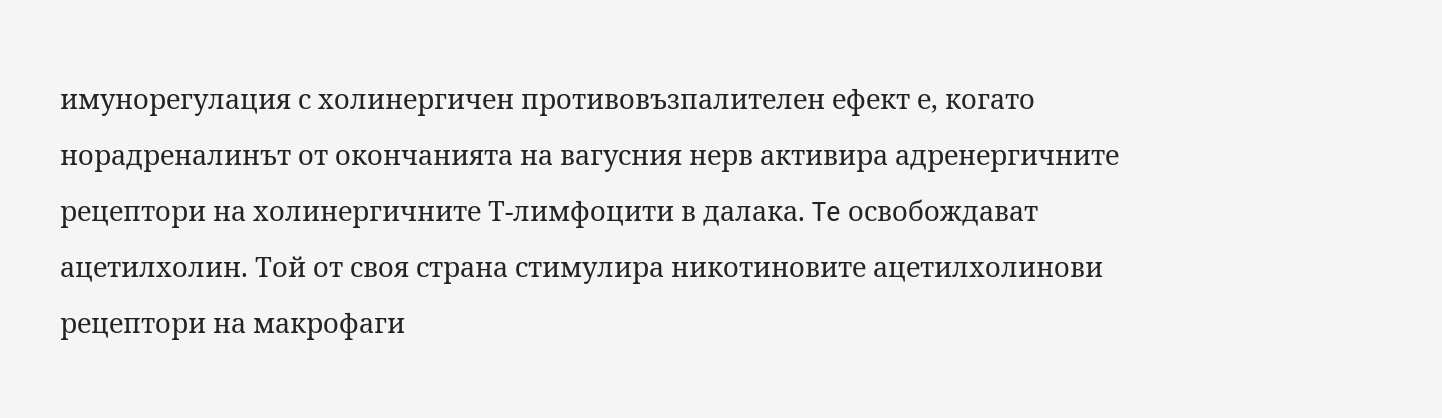имунорегулация с холинергичен противовъзпалителен ефект е, когато норадреналинът от окончанията на вагусния нерв активира адренергичните рецептори на холинергичните Т-лимфоцити в далака. Te освобождават ацетилхолин. Той от своя страна стимулира никотиновите ацетилхолинови рецептори на макрофаги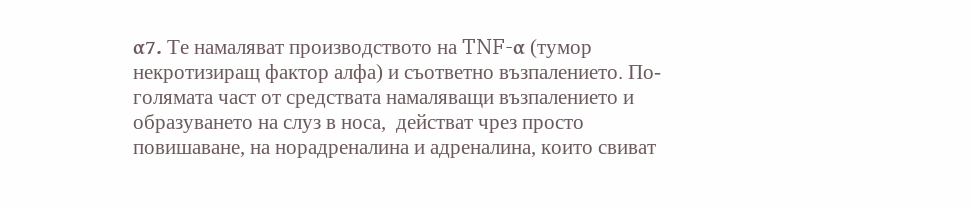α7. Те намаляват производството на TNF-α (тумор некротизиращ фактор алфа) и съответно възпалението. По-голямата част от средствата намаляващи възпалението и образуването на слуз в носа,  действат чрез просто повишаване, на норадреналина и адреналина, които свиват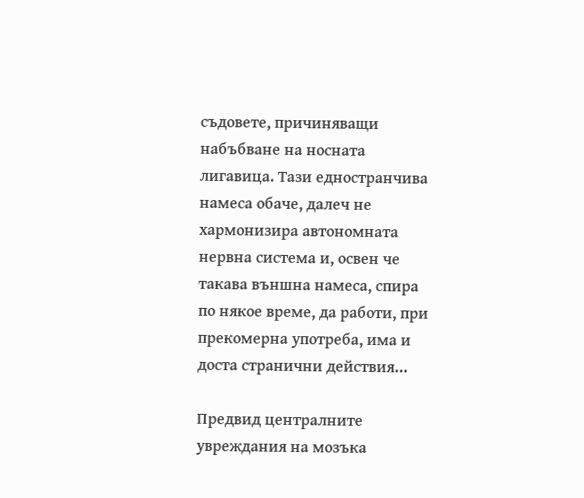съдовете, причиняващи набъбване на носната лигавица. Тази едностранчива намеса обаче, далеч не хармонизира автономната нервна система и, освен че такава външна намеса, спира по някое време, да работи, при прекомерна употреба, има и доста странични действия…

Предвид централните увреждания на мозъка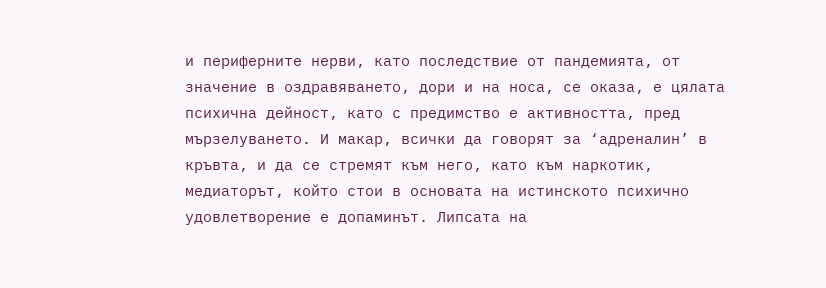и периферните нерви, като последствие от пандемията, от значение в оздравяването, дори и на носа, се оказа, е цялата психична дейност, като с предимство е активността, пред мързелуването. И макар, всички да говорят за ‘адреналин’ в кръвта, и да се стремят към него, като към наркотик, медиаторът, който стои в основата на истинското психично удовлетворение е допаминът. Липсата на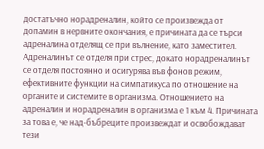достатъчно норадреналин, който се произвежда от допамин в нервните окончания, е причината да се търси адреналина отделящ се при вълнение, като заместител.  Адреналинът се отделя при стрес, докато норадреналинът се отделя постоянно и осигурява във фонов режим, ефективните функции на симпатикуса по отношение на органите и системите в организма. Отношението на адреналин и норадреналин в организма е 1 към 4. Причината за това е, че над-бъбреците произвеждат и освобождават тези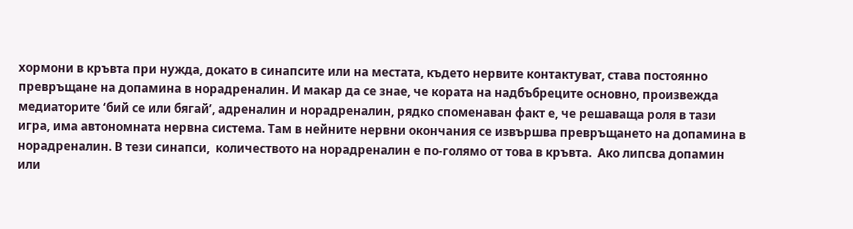хормони в кръвта при нужда, докато в синапсите или на местата, където нервите контактуват, става постоянно превръщане на допамина в норадреналин. И макар да се знае, че кората на надбъбреците основно, произвежда медиаторите ‘бий се или бягай’, адреналин и норадреналин, рядко споменаван факт е, че решаваща роля в тази игра, има автономната нервна система. Там в нейните нервни окончания се извършва превръщането на допамина в норадреналин. В тези синапси,  количеството на норадреналин е по-голямо от това в кръвта.  Ако липсва допамин или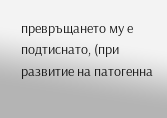превръщането му е подтиснато, (при развитие на патогенна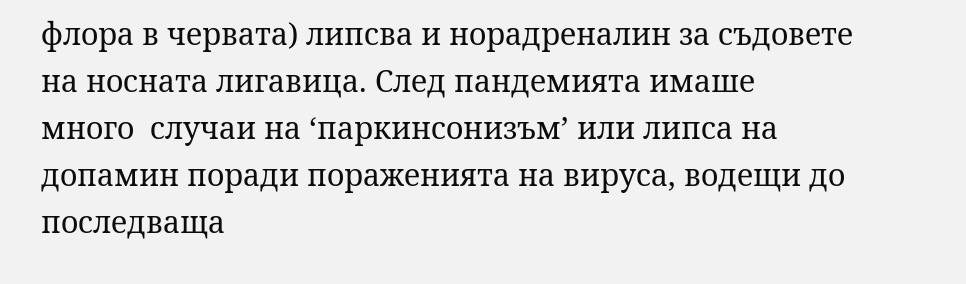флора в червата) липсва и норадреналин за съдовете на носната лигавица. След пандемията имаше много  случаи на ‘паркинсонизъм’ или липса на допамин поради пораженията на вируса, водещи до последваща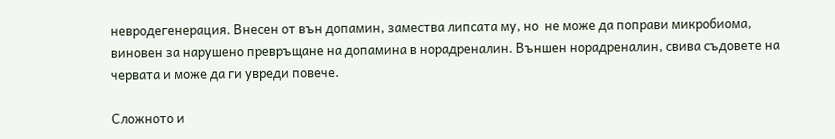невродегенерация. Внесен от вън допамин, замества липсата му, но  не може да поправи микробиома, виновен за нарушено превръщане на допамина в норадреналин. Външен норадреналин, свива съдовете на червата и може да ги увреди повече.

Сложното и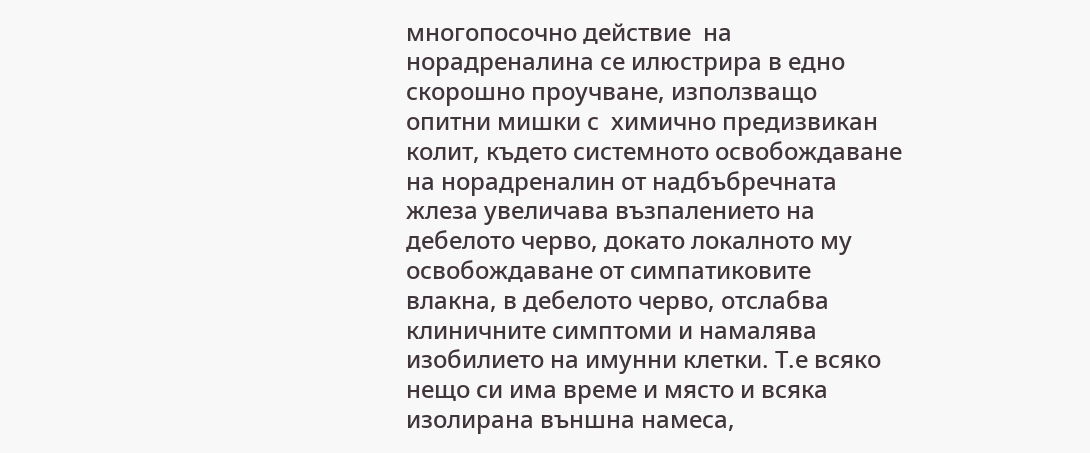многопосочно действие  на норадреналина се илюстрира в едно скорошно проучване, използващо опитни мишки с  химично предизвикан колит, където системното освобождаване на норадреналин от надбъбречната жлеза увеличава възпалението на дебелото черво, докато локалното му освобождаване от симпатиковите влакна, в дебелото черво, отслабва клиничните симптоми и намалява изобилието на имунни клетки. Т.е всяко нещо си има време и място и всяка изолирана външна намеса,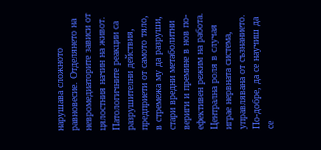нарушава сложното равновесие. Отделянето на невромедиаторите зависи от цялостния начин на живот. Патологичните реакции са разрушителни действия, предприети от самото тяло, в стремежа му да разруши, стари вредни метаболитни вериги и премине в нов по-ефективен режим на работа. Централна роля в случая играе нервната система, управлявана от съзнанието. По-добре, да се научиш да се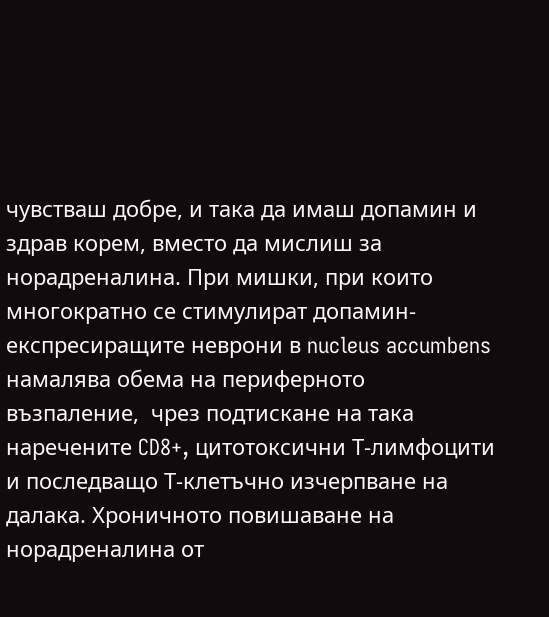чувстваш добре, и така да имаш допамин и здрав корем, вместо да мислиш за норадреналина. При мишки, при които многократно се стимулират допамин-експресиращите неврони в nucleus accumbens намалява обема на периферното възпаление,  чрез подтискане на така наречените CD8+, цитотоксични Т-лимфоцити и последващо Т-клетъчно изчерпване на далака. Хроничното повишаване на норадреналина от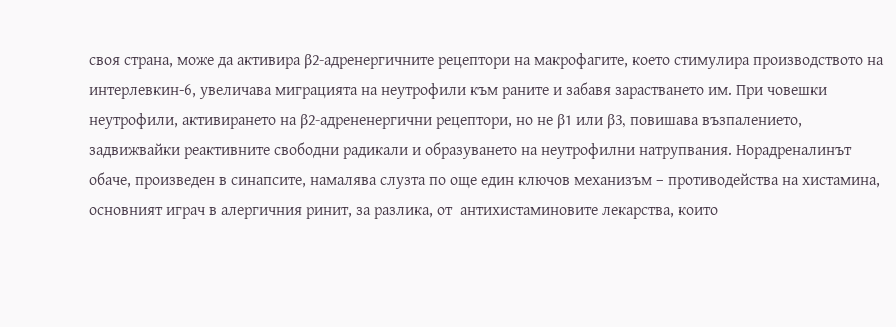своя страна, може да активира β2-адренергичните рецептори на макрофагите, което стимулира производството на интерлевкин-6, увеличава миграцията на неутрофили към раните и забавя зарастването им. При човешки неутрофили, активирането на β2-адрененергични рецептори, но не β1 или β3, повишава възпалението, задвижвайки реактивните свободни радикали и образуването на неутрофилни натрупвания. Норадреналинът обаче, произведен в синапсите, намалява слузта по още един ключов механизъм – противодейства на хистамина, основният играч в алергичния ринит, за разлика, от  антихистаминовите лекарства, които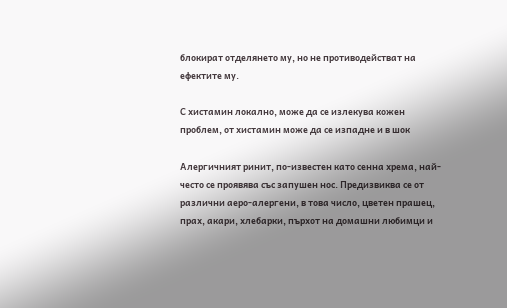блокират отделянето му, но не противодействат на ефектите му.

С хистамин локално, може да се излекува кожен проблем, от хистамин може да се изпадне и в шок

Алергичният ринит, по-известен като сенна хрема, най-често се проявява със запушен нос. Предизвиква се от различни аеро-алергени, в това число, цветен прашец, прах, акари, хлебарки, пърхот на домашни любимци и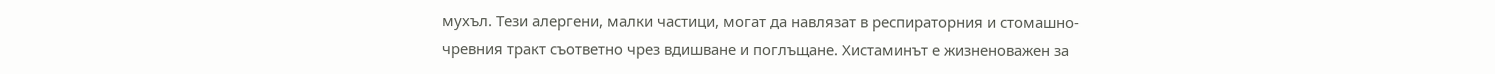мухъл. Тези алергени, малки частици, могат да навлязат в респираторния и стомашно-чревния тракт съответно чрез вдишване и поглъщане. Хистаминът е жизненоважен за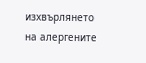изхвърлянето на алергените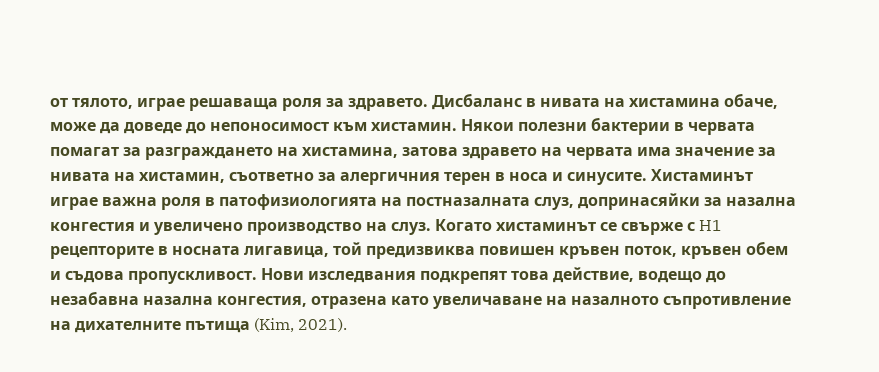от тялото, играе решаваща роля за здравето. Дисбаланс в нивата на хистамина обаче, може да доведе до непоносимост към хистамин. Някои полезни бактерии в червата помагат за разграждането на хистамина, затова здравето на червата има значение за нивата на хистамин, съответно за алергичния терен в носа и синусите. Хистаминът играе важна роля в патофизиологията на постназалната слуз, допринасяйки за назална конгестия и увеличено производство на слуз. Когато хистаминът се свърже с H1 рецепторите в носната лигавица, той предизвиква повишен кръвен поток, кръвен обем и съдова пропускливост. Нови изследвания подкрепят това действие, водещо до незабавна назална конгестия, отразена като увеличаване на назалното съпротивление на дихателните пътища (Kim, 2021).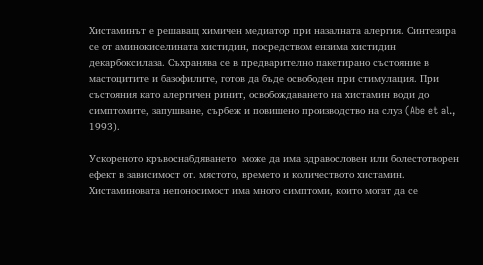Хистаминът е решаващ химичен медиатор при назалната алергия. Синтезира се от аминокиселината хистидин, посредством ензима хистидин декарбоксилаза. Съхранява се в предварително пакетирано състояние в мастоцитите и базофилите, готов да бъде освободен при стимулация. При състояния като алергичен ринит, освобождаването на хистамин води до симптомите, запушване, сърбеж и повишено производство на слуз (Abe et al., 1993).

Ускореното кръвоснабдяването  може да има здравословен или болестотворен ефект в зависимост от. мястото, времето и количеството хистамин.  Хистаминовата непоносимост има много симптоми, които могат да се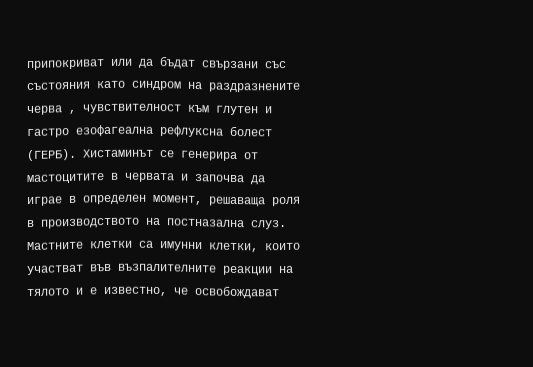припокриват или да бъдат свързани със състояния като синдром на раздразнените черва , чувствителност към глутен и гастро езофагеална рефлуксна болест (ГЕРБ). Хистаминът се генерира от мастоцитите в червата и започва да играе в определен момент, решаваща роля в производството на постназална слуз. Мастните клетки са имунни клетки, които участват във възпалителните реакции на тялото и е известно, че освобождават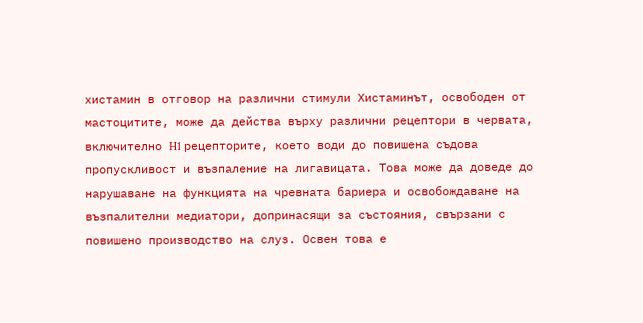хистамин в отговор на различни стимули Хистаминът, освободен от мастоцитите, може да действа върху различни рецептори в червата, включително H1 рецепторите, което води до повишена съдова пропускливост и възпаление на лигавицата. Това може да доведе до нарушаване на функцията на чревната бариера и освобождаване на възпалителни медиатори, допринасящи за състояния, свързани с повишено производство на слуз. Освен това е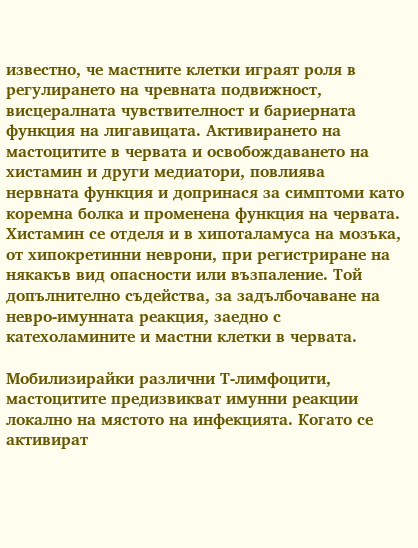известно, че мастните клетки играят роля в регулирането на чревната подвижност, висцералната чувствителност и бариерната функция на лигавицата. Активирането на мастоцитите в червата и освобождаването на хистамин и други медиатори, повлиява  нервната функция и допринася за симптоми като коремна болка и променена функция на червата. Хистамин се отделя и в хипоталамуса на мозъка, от хипокретинни неврони, при регистриране на някакъв вид опасности или възпаление. Той допълнително съдейства, за задълбочаване на невро-имунната реакция, заедно с катехоламините и мастни клетки в червата.

Мобилизирайки различни Т-лимфоцити, мастоцитите предизвикват имунни реакции локално на мястото на инфекцията. Когато се активират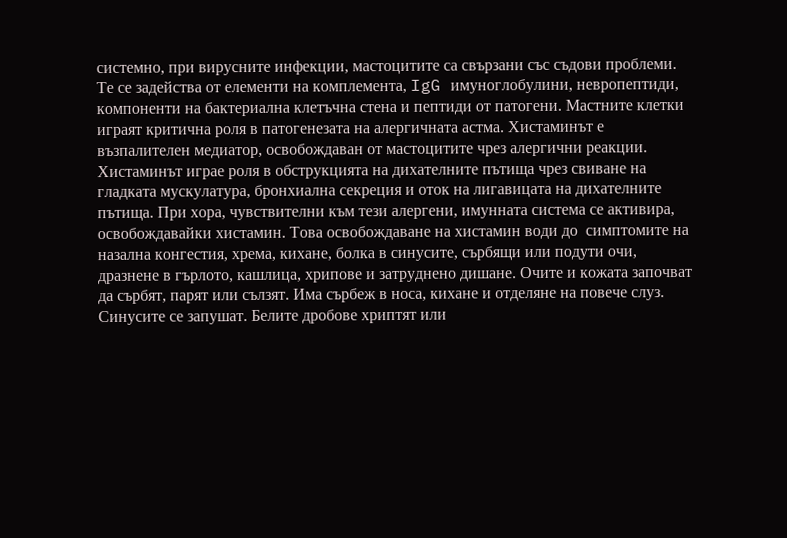системно, при вирусните инфекции, мастоцитите са свързани със съдови проблеми. Те се задейства от елементи на комплемента, IgG имуноглобулини, невропептиди, компоненти на бактериална клетъчна стена и пептиди от патогени. Мастните клетки играят критична роля в патогенезата на алергичната астма. Хистаминът е възпалителен медиатор, освобождаван от мастоцитите чрез алергични реакции. Хистаминът играе роля в обструкцията на дихателните пътища чрез свиване на гладката мускулатура, бронхиална секреция и оток на лигавицата на дихателните пътища. При хора, чувствителни към тези алергени, имунната система се активира, освобождавайки хистамин. Това освобождаване на хистамин води до  симптомите на назална конгестия, хрема, кихане, болка в синусите, сърбящи или подути очи, дразнене в гърлото, кашлица, хрипове и затруднено дишане. Очите и кожата започват да сърбят, парят или сълзят. Има сърбеж в носа, кихане и отделяне на повече слуз. Синусите се запушат. Белите дробове хриптят или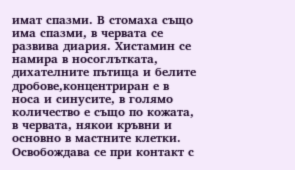имат спазми. В стомаха също  има спазми, в червата се развива диария. Хистамин се намира в носоглътката, дихателните пътища и белите дробове,концентриран е в носа и синусите, в голямо количество е също по кожата, в червата, някои кръвни и основно в мастните клетки. Освобождава се при контакт с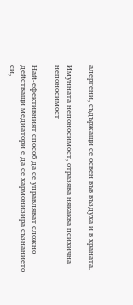алергени, съдържащи се освен във въздуха и в храната.

Имунната непоносимост, отразява някаква психична непоносимост

Най-ефективният способ да се управляват сложно действащи медиатори е да се хармонизира съзнанието си,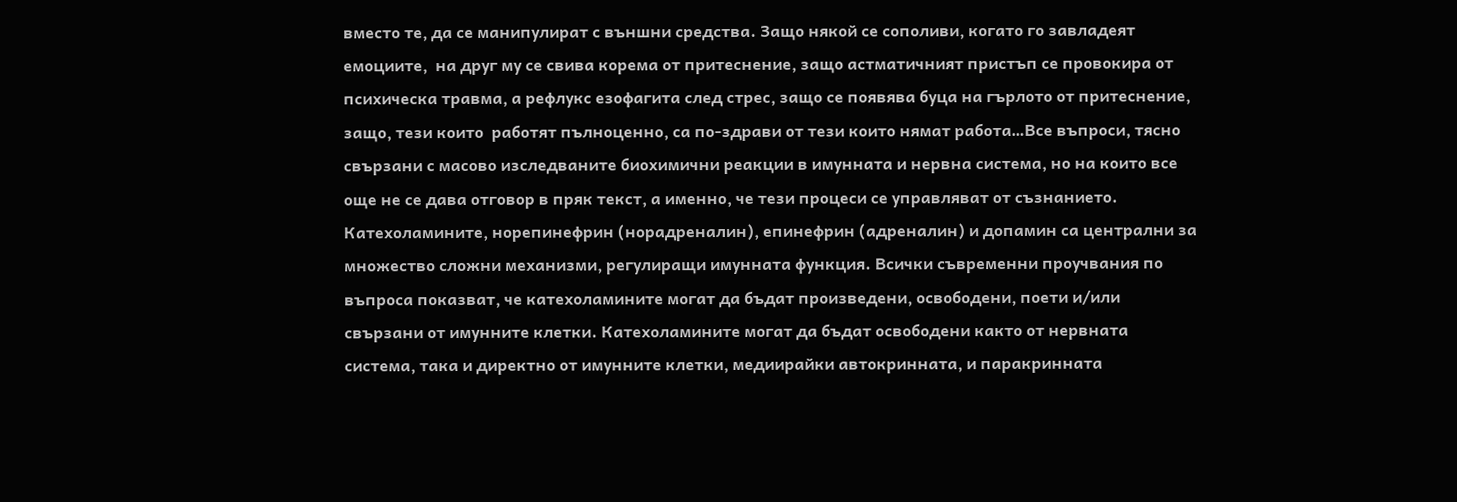вместо те, да се манипулират с външни средства. Защо някой се сополиви, когато го завладеят емоциите,  на друг му се свива корема от притеснение, защо астматичният пристъп се провокира от психическа травма, а рефлукс езофагита след стрес, защо се появява буца на гърлото от притеснение, защо, тези които  работят пълноценно, са по-здрави от тези които нямат работа…Все въпроси, тясно свързани с масово изследваните биохимични реакции в имунната и нервна система, но на които все още не се дава отговор в пряк текст, а именно, че тези процеси се управляват от съзнанието.  Катехоламините, норепинефрин (норадреналин), епинефрин (адреналин) и допамин са централни за множество сложни механизми, регулиращи имунната функция. Всички съвременни проучвания по въпроса показват, че катехоламините могат да бъдат произведени, освободени, поети и/или свързани от имунните клетки. Катехоламините могат да бъдат освободени както от нервната система, така и директно от имунните клетки, медиирайки автокринната, и паракринната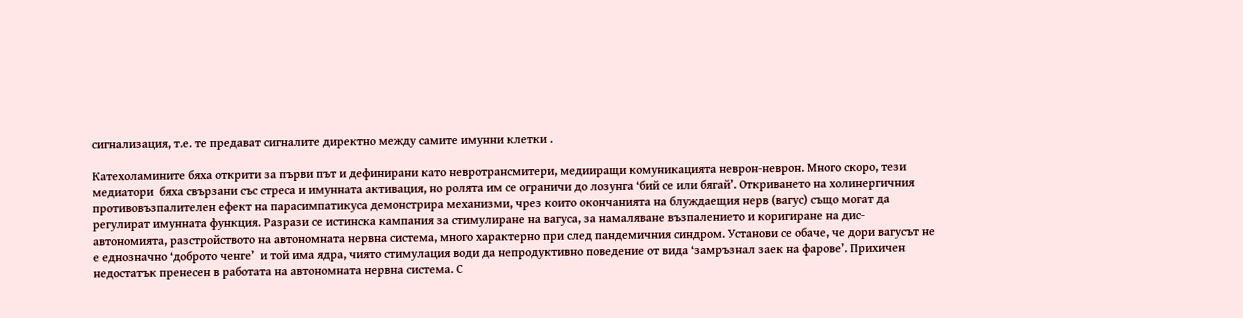сигнализация, т.е. те предават сигналите директно между самите имунни клетки .

Катехоламините бяха открити за първи път и дефинирани като невротрансмитери, медииращи комуникацията неврон-неврон. Много скоро, тези медиатори  бяха свързани със стреса и имунната активация, но ролята им се ограничи до лозунга ‘бий се или бягай’. Откриването на холинергичния противовъзпалителен ефект на парасимпатикуса демонстрира механизми, чрез които окончанията на блуждаещия нерв (вагус) също могат да регулират имунната функция. Разрази се истинска кампания за стимулиране на вагуса, за намаляване възпалението и коригиране на дис-автономията, разстройството на автономната нервна система, много характерно при след пандемичния синдром. Установи се обаче, че дори вагусът не е еднозначно ‘доброто ченге’  и той има ядра, чиято стимулация води да непродуктивно поведение от вида ‘замръзнал заек на фарове’. Прихичен недостатък пренесен в работата на автономната нервна система. С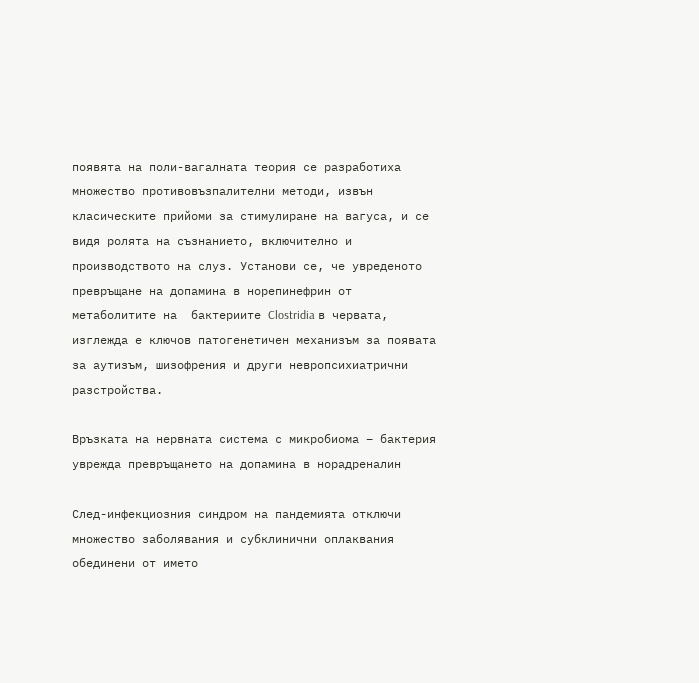появята на поли-вагалната теория се разработиха множество противовъзпалителни методи, извън класическите прийоми за стимулиране на вагуса, и се видя ролята на съзнанието, включително и производството на слуз. Установи се, че увреденото превръщане на допамина в норепинефрин от метаболитите на  бактериите Clostridia в червата, изглежда е ключов патогенетичен механизъм за появата за аутизъм, шизофрения и други невропсихиатрични разстройства.

Връзката на нервната система с микробиома – бактерия уврежда превръщането на допамина в норадреналин

След-инфекциозния синдром на пандемията отключи множество заболявания и субклинични оплаквания обединени от името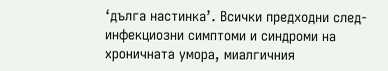‘дълга настинка’. Всички предходни след-инфекциозни симптоми и синдроми на хроничната умора, миалгичния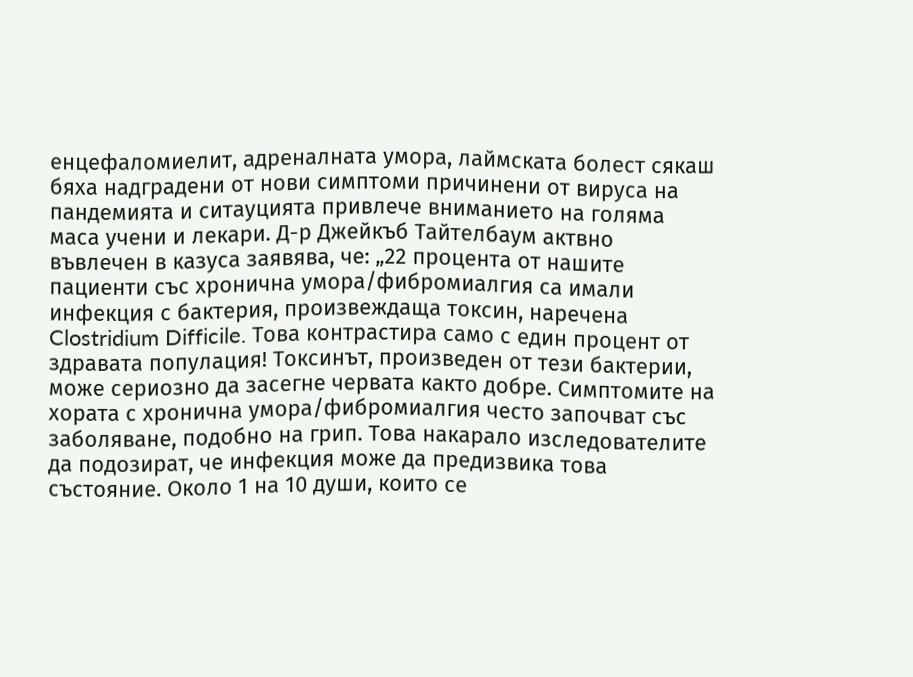енцефаломиелит, адреналната умора, лаймската болест сякаш бяха надградени от нови симптоми причинени от вируса на пандемията и ситауцията привлече вниманието на голяма маса учени и лекари. Д-р Джейкъб Тайтелбаум актвно въвлечен в казуса заявява, че: „22 процента от нашите пациенти със хронична умора/фибромиалгия са имали инфекция с бактерия, произвеждаща токсин, наречена Clostridium Difficile. Това контрастира само с един процент от здравата популация! Токсинът, произведен от тези бактерии, може сериозно да засегне червата както добре. Симптомите на хората с хронична умора/фибромиалгия често започват със заболяване, подобно на грип. Това накарало изследователите да подозират, че инфекция може да предизвика това състояние. Около 1 на 10 души, които се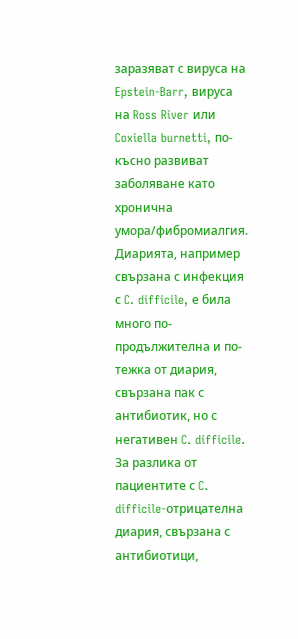заразяват с вируса на Epstein-Barr, вируса на Ross River или Coxiella burnetti, по-късно развиват заболяване като хронична умора/фибромиалгия.  Диарията, например свързана с инфекция с C. difficile, е била много по-продължителна и по-тежка от диария, свързана пак с антибиотик, но с негативен C. difficile. За разлика от пациентите с C. difficile-отрицателна диария, свързана с антибиотици,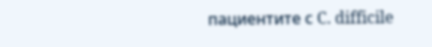пациентите с C. difficile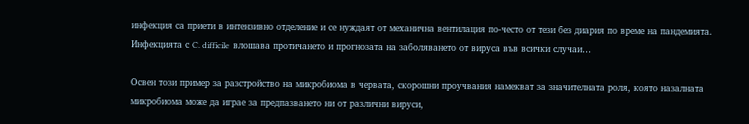инфекция са приети в интензивно отделение и се нуждаят от механична вентилация по-често от тези без диария по време на пандемията. Инфекцията с C. difficile  влошава протичането и прогнозата на заболяването от вируса във всички случаи…

Освен този пример за разстройство на микробиома в червата, скорошни проучвания намекват за значителната роля, която назалната микробиома може да играе за предпазването ни от различни вируси,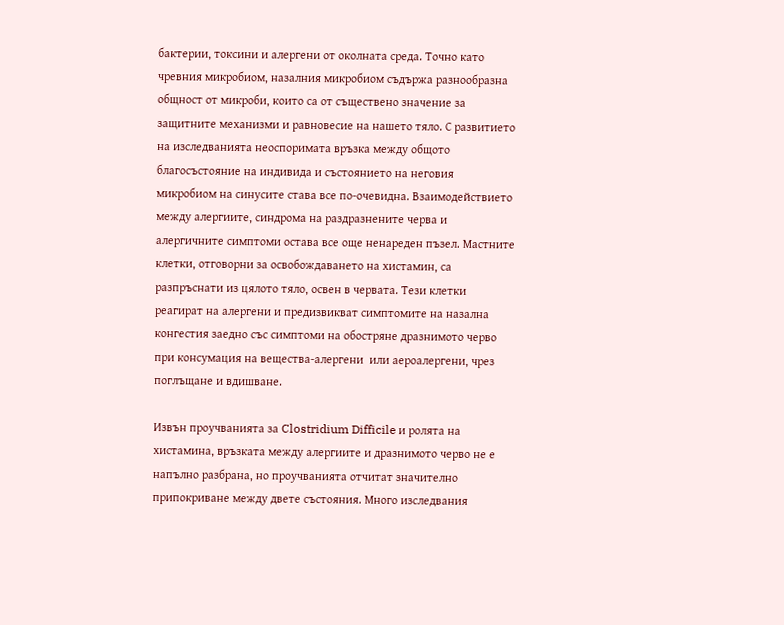бактерии, токсини и алергени от околната среда. Точно като чревния микробиом, назалния микробиом съдържа разнообразна общност от микроби, които са от съществено значение за защитните механизми и равновесие на нашето тяло. С развитието на изследванията неоспоримата връзка между общото благосъстояние на индивида и състоянието на неговия микробиом на синусите става все по-очевидна. Взаимодействието между алергиите, синдрома на раздразнените черва и алергичните симптоми остава все още ненареден пъзел. Мастните клетки, отговорни за освобождаването на хистамин, са разпръснати из цялото тяло, освен в червата. Тези клетки реагират на алергени и предизвикват симптомите на назална конгестия заедно със симптоми на обостряне дразнимото черво при консумация на вещества-алергени  или аероалергени, чрез поглъщане и вдишване.

Извън проучванията за Clostridium Difficile и ролята на хистамина, връзката между алергиите и дразнимото черво не е напълно разбрана, но проучванията отчитат значително припокриване между двете състояния. Много изследвания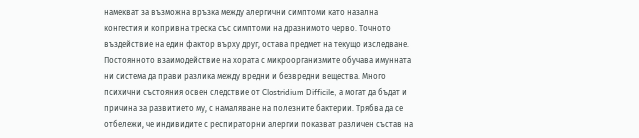намекват за възможна връзка между алергични симптоми като назална конгестия и копривна треска със симптоми на дразнимото черво. Точното въздействие на един фактор върху друг, остава предмет на текущо изследване. Постоянното взаимодействие на хората с микроорганизмите обучава имунната ни система да прави разлика между вредни и безвредни вещества. Много психични състояния освен следствие от Clostridium Difficile, а могат да бъдат и причина за развитието му, с намаляване на полезните бактерии. Трябва да се отбележи, че индивидите с респираторни алергии показват различен състав на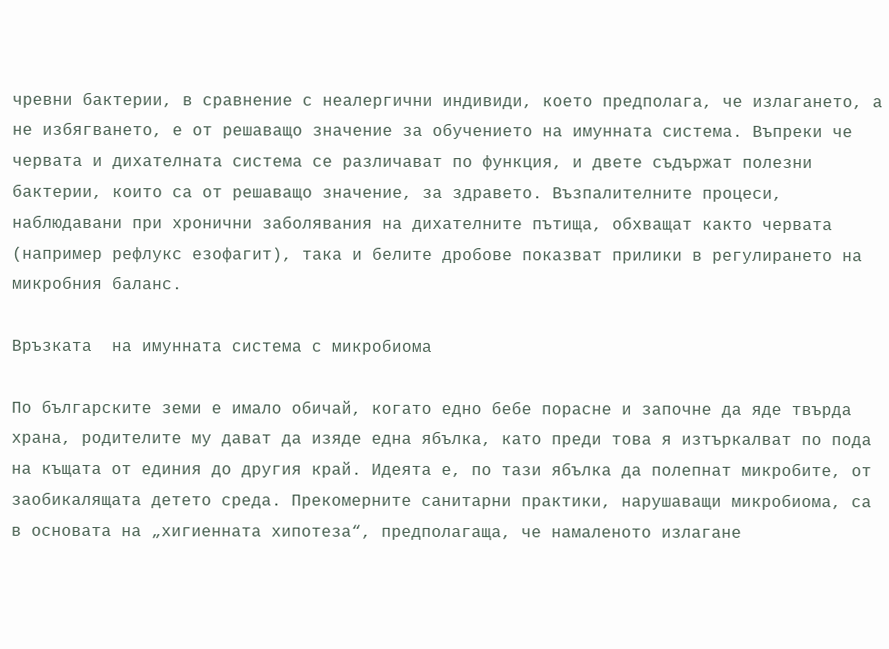чревни бактерии, в сравнение с неалергични индивиди, което предполага, че излагането, а не избягването, е от решаващо значение за обучението на имунната система. Въпреки че червата и дихателната система се различават по функция, и двете съдържат полезни бактерии, които са от решаващо значение, за здравето. Възпалителните процеси, наблюдавани при хронични заболявания на дихателните пътища, обхващат както червата (например рефлукс езофагит), така и белите дробове показват прилики в регулирането на микробния баланс.

Връзката  на имунната система с микробиома

По българските земи е имало обичай, когато едно бебе порасне и започне да яде твърда храна, родителите му дават да изяде една ябълка, като преди това я изтъркалват по пода на къщата от единия до другия край. Идеята е, по тази ябълка да полепнат микробите, от заобикалящата детето среда. Прекомерните санитарни практики, нарушаващи микробиома, са в основата на „хигиенната хипотеза“, предполагаща, че намаленото излагане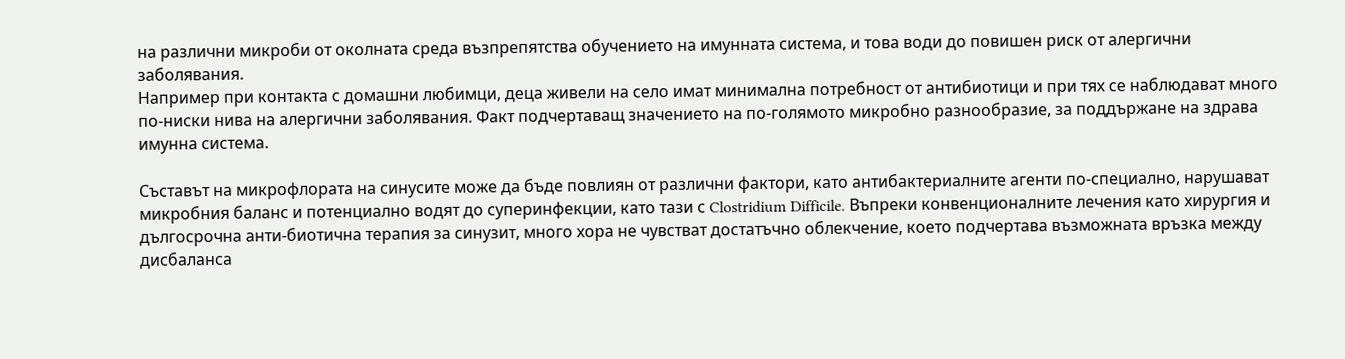на различни микроби от околната среда възпрепятства обучението на имунната система, и това води до повишен риск от алергични заболявания.
Например при контакта с домашни любимци, деца живели на село имат минимална потребност от антибиотици и при тях се наблюдават много по-ниски нива на алергични заболявания. Факт подчертаващ значението на по-голямото микробно разнообразие, за поддържане на здрава имунна система.

Съставът на микрофлората на синусите може да бъде повлиян от различни фактори, като антибактериалните агенти по-специално, нарушават микробния баланс и потенциално водят до суперинфекции, като тази с Clostridium Difficile. Въпреки конвенционалните лечения като хирургия и дългосрочна анти-биотична терапия за синузит, много хора не чувстват достатъчно облекчение, което подчертава възможната връзка между дисбаланса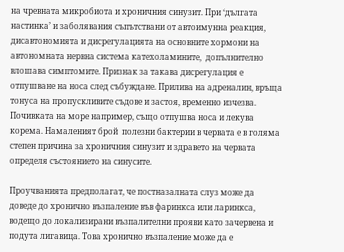на чревната микробиота и хроничния синузит. При ‘дългата настинка’ и заболявания съпътствани от автоимунна реакция, дисавтономията и дисрегулацията на основните хормони на автономната нервна система катехоламините,  допълнително влошава симптомите. Признак за такава дисрегулация е отпушване на носа след събуждане. Прилива на адреналин, връща тонуса на пропускливите съдове и застоя, временно изчезва. Почивката на море например, също отпушва носа и лекува корема. Намаленият брой  полезни бактерии в червата е в голяма степен причина за хроничния синузит и здравето на червата определя състоянието на синусите.

Проучванията предполагат, че постназалната слуз може да доведе до хронично възпаление във фаринкса или ларинкса, водещо до локализирани възпалителни прояви като зачервена и подута лигавица. Това хронично възпаление може да е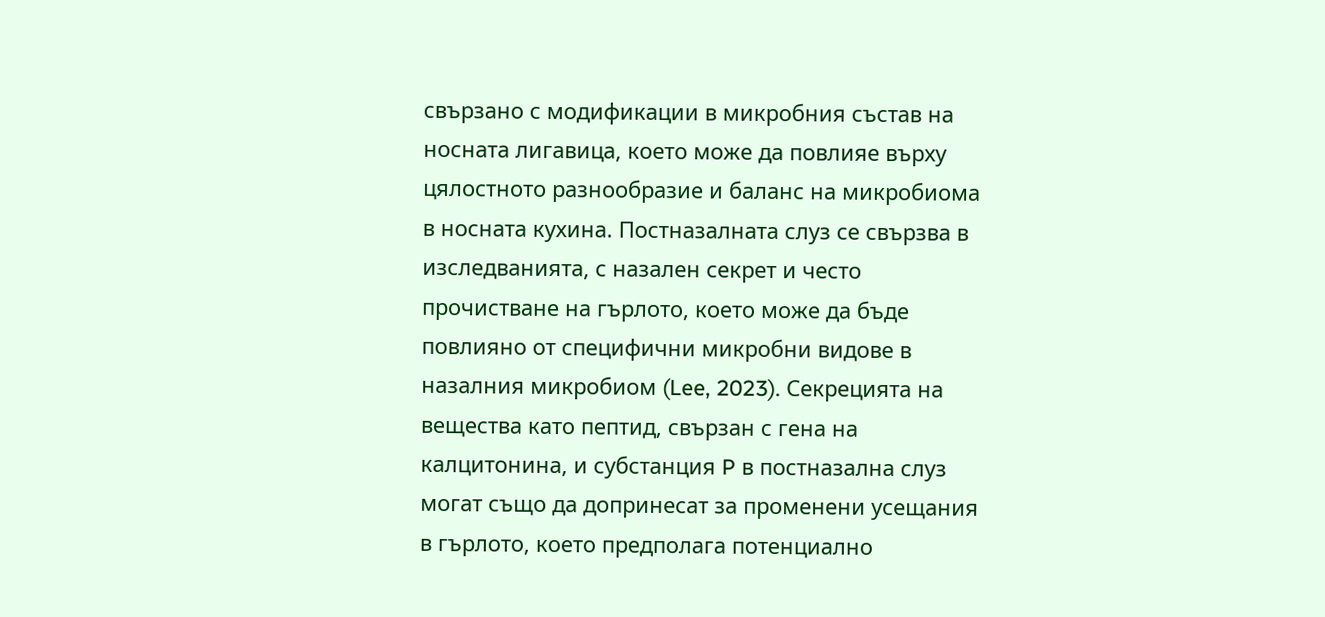свързано с модификации в микробния състав на носната лигавица, което може да повлияе върху цялостното разнообразие и баланс на микробиома в носната кухина. Постназалната слуз се свързва в изследванията, с назален секрет и често прочистване на гърлото, което може да бъде повлияно от специфични микробни видове в назалния микробиом (Lee, 2023). Секрецията на вещества като пептид, свързан с гена на калцитонина, и субстанция P в постназална слуз могат също да допринесат за променени усещания в гърлото, което предполага потенциално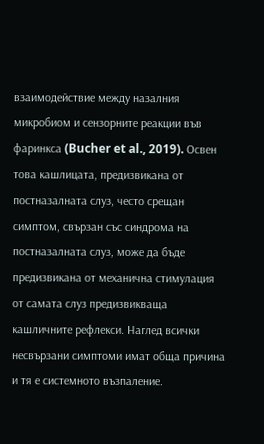взаимодействие между назалния микробиом и сензорните реакции във фаринкса (Bucher et al., 2019). Освен това кашлицата, предизвикана от постназалната слуз, често срещан симптом, свързан със синдрома на постназалната слуз, може да бъде предизвикана от механична стимулация от самата слуз предизвикваща кашличните рефлекси. Наглед всички несвързани симптоми имат обща причина и тя е системното възпаление.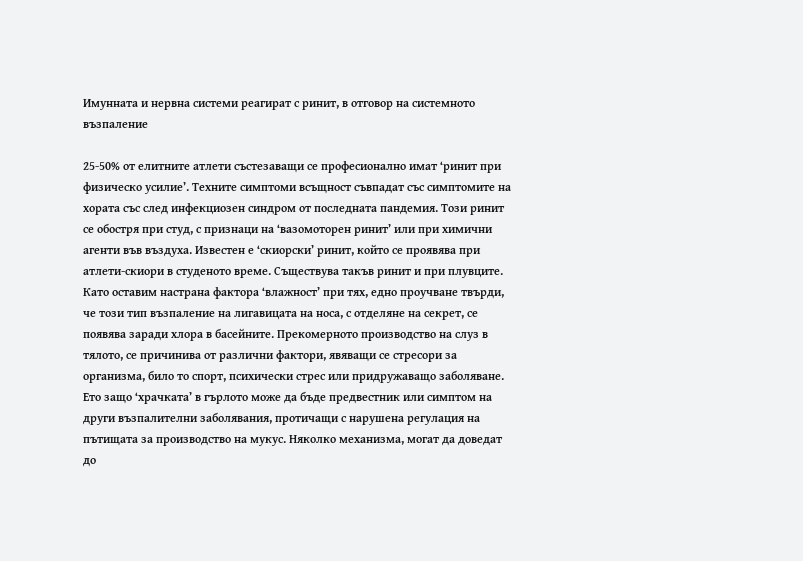Имунната и нервна системи реагират с ринит, в отговор на системното възпаление

25-50% от елитните атлети състезаващи се професионално имат ‘ринит при физическо усилие’. Техните симптоми всъщност съвпадат със симптомите на хората със след инфекциозен синдром от последната пандемия. Този ринит се обостря при студ, с признаци на ‘вазомоторен ринит’ или при химични агенти във въздуха. Известен е ‘скиорски’ ринит, който се проявява при атлети-скиори в студеното време. Съществува такъв ринит и при плувците. Като оставим настрана фактора ‘влажност’ при тях, едно проучване твърди, че този тип възпаление на лигавицата на носа, с отделяне на секрет, се появява заради хлора в басейните. Прекомерното производство на слуз в тялото, се причинива от различни фактори, явяващи се стресори за организма, било то спорт, психически стрес или придружаващо заболяване. Ето защо ‘храчката’ в гърлото може да бъде предвестник или симптом на други възпалителни заболявания, протичащи с нарушена регулация на пътищата за производство на мукус. Няколко механизма, могат да доведат до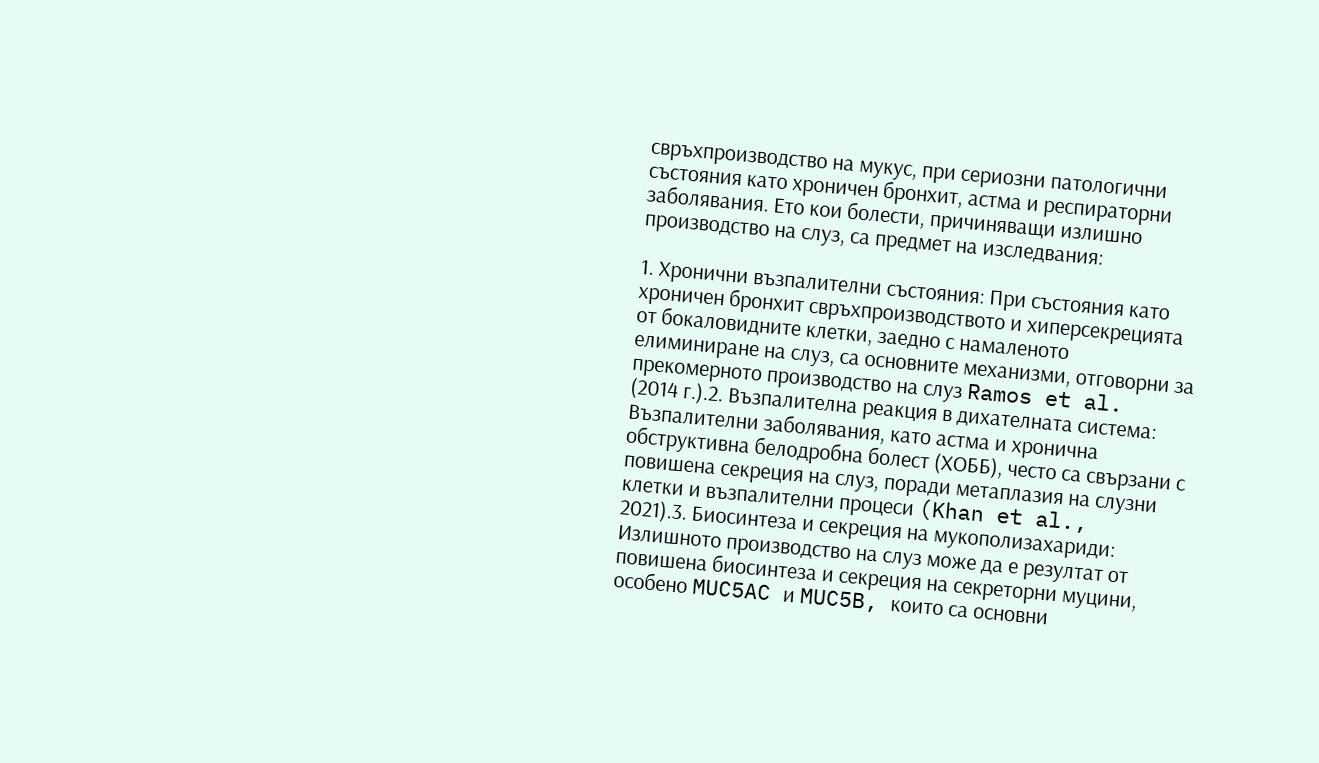свръхпроизводство на мукус, при сериозни патологични състояния като хроничен бронхит, астма и респираторни заболявания. Ето кои болести, причиняващи излишно производство на слуз, са предмет на изследвания:

1. Хронични възпалителни състояния: При състояния като хроничен бронхит свръхпроизводството и хиперсекрецията от бокаловидните клетки, заедно с намаленото елиминиране на слуз, са основните механизми, отговорни за прекомерното производство на слуз Ramos et al. (2014 г.).2. Възпалителна реакция в дихателната система: Възпалителни заболявания, като астма и хронична обструктивна белодробна болест (ХОББ), често са свързани с повишена секреция на слуз, поради метаплазия на слузни клетки и възпалителни процеси (Khan et al., 2021).3. Биосинтеза и секреция на мукополизахариди: Излишното производство на слуз може да е резултат от повишена биосинтеза и секреция на секреторни муцини, особено MUC5AC и MUC5B, които са основни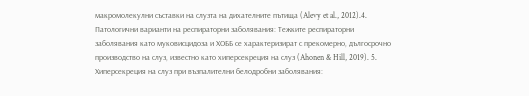макромолекулни съставки на слузта на дихателните пътища (Alevy et al., 2012).4. Патологични варианти на респираторни заболявания: Тежките респираторни заболявания като муковисцидоза и ХОББ се характеризират с прекомерно, дългосрочно производство на слуз, известно като хиперсекреция на слуз (Ahonen & Hill, 2019). 5. Хиперсекреция на слуз при възпалителни белодробни заболявания: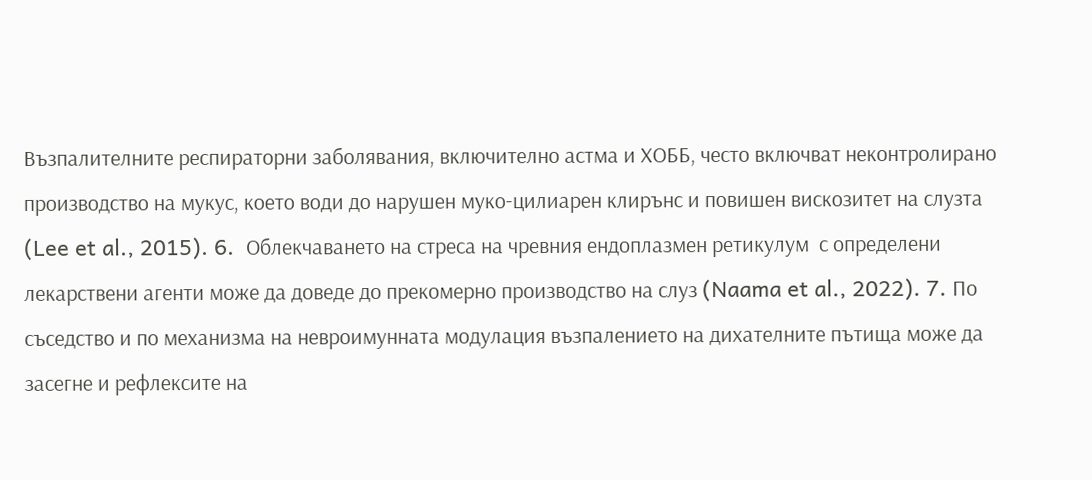Възпалителните респираторни заболявания, включително астма и ХОББ, често включват неконтролирано производство на мукус, което води до нарушен муко-цилиарен клирънс и повишен вискозитет на слузта (Lee et al., 2015). 6.  Облекчаването на стреса на чревния ендоплазмен ретикулум  с определени лекарствени агенти може да доведе до прекомерно производство на слуз (Naama et al., 2022). 7. По съседство и по механизма на невроимунната модулация възпалението на дихателните пътища може да засегне и рефлексите на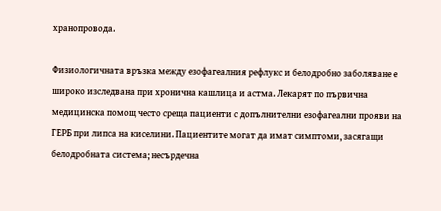хранопровода.

Физиологичната връзка между езофагеалния рефлукс и белодробно заболяване е широко изследвана при хронична кашлица и астма. Лекарят по първична медицинска помощ често среща пациенти с допълнителни езофагеални прояви на ГЕРБ при липса на киселини. Пациентите могат да имат симптоми, засягащи белодробната система; несърдечна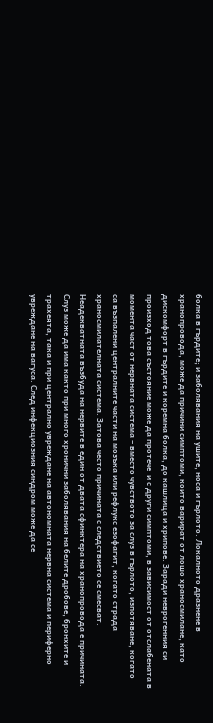болка в гърдите; и заболявания на ушите, носа и гърлото. Локалното дразнене в хранопровода, може да причини симптоми, които варират от лошо храносмилане, като дискомфорт в гърдите и коремна болка, до кашлица и хрипове. Заради неврогенния си произход това състояние може да протече  и с други симптоми, в зависимост от отслабената в момента част от нервната система – вместо чувството за слуз в гърлото, изпотяване, когато са възпалени централните части на мозъка или рефлукс езофагит, когато страда храносмилателната система. Затова често причината с следствието се смесват. Неадекватната възбуда на нервите в един от двата сфинктера на хранопровода е причината. Слуз може да има както при много хронични заболявания на белите дробове, бронхите и трахеята, така и при централно увреждане на автономната нервна система и периферно увреждане на вагуса. След инфекциозния синдром може да се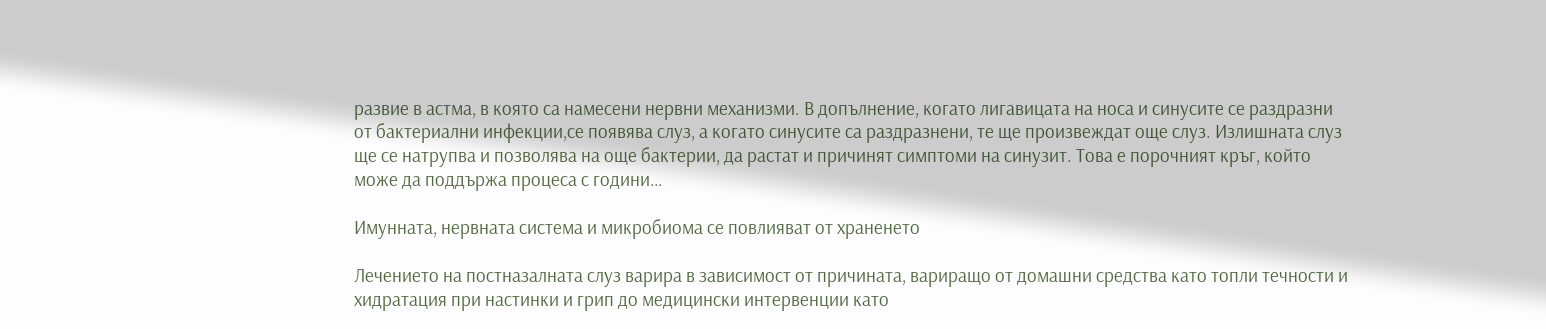развие в астма, в която са намесени нервни механизми. В допълнение, когато лигавицата на носа и синусите се раздразни от бактериални инфекции,се появява слуз, а когато синусите са раздразнени, те ще произвеждат още слуз. Излишната слуз ще се натрупва и позволява на още бактерии, да растат и причинят симптоми на синузит. Това е порочният кръг, който може да поддържа процеса с години…

Имунната, нервната система и микробиома се повлияват от храненето

Лечението на постназалната слуз варира в зависимост от причината, вариращо от домашни средства като топли течности и хидратация при настинки и грип до медицински интервенции като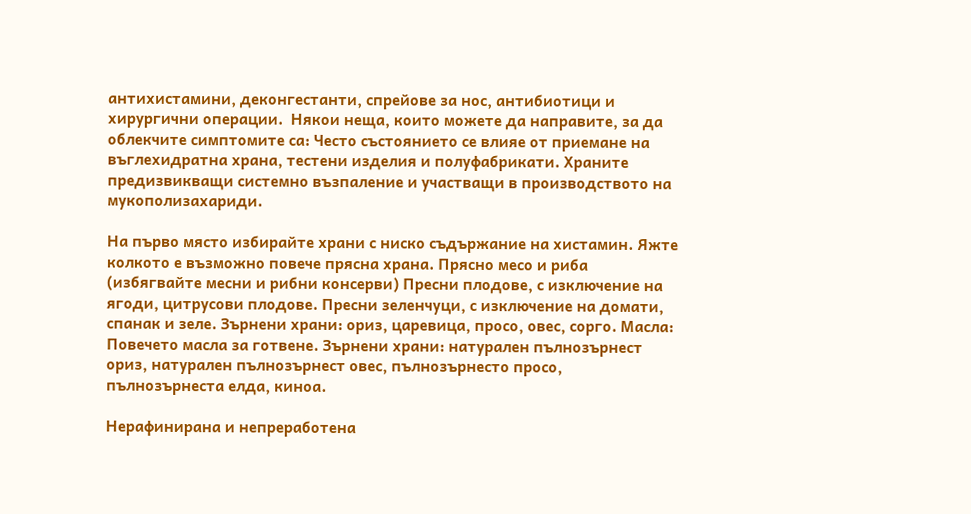антихистамини, деконгестанти, спрейове за нос, антибиотици и хирургични операции.  Някои неща, които можете да направите, за да облекчите симптомите са: Често състоянието се влияе от приемане на въглехидратна храна, тестени изделия и полуфабрикати. Храните предизвикващи системно възпаление и участващи в производството на мукополизахариди.

На първо място избирайте храни с ниско съдържание на хистамин. Яжте колкото е възможно повече прясна храна. Прясно месо и риба (избягвайте месни и рибни консерви) Пресни плодове, с изключение на ягоди, цитрусови плодове. Пресни зеленчуци, с изключение на домати, спанак и зеле. Зърнени храни: ориз, царевица, просо, овес, сорго. Масла: Повечето масла за готвене. Зърнени храни: натурален пълнозърнест ориз, натурален пълнозърнест овес, пълнозърнесто просо, пълнозърнеста елда, киноа.

Нерафинирана и непреработена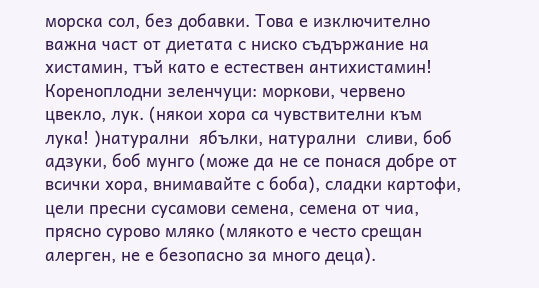морска сол, без добавки. Това е изключително важна част от диетата с ниско съдържание на хистамин, тъй като е естествен антихистамин! Кореноплодни зеленчуци: моркови, червено цвекло, лук. (някои хора са чувствителни към лука! )натурални  ябълки, натурални  сливи, боб адзуки, боб мунго (може да не се понася добре от всички хора, внимавайте с боба), сладки картофи, цели пресни сусамови семена, семена от чиа, прясно сурово мляко (млякото е често срещан алерген, не е безопасно за много деца).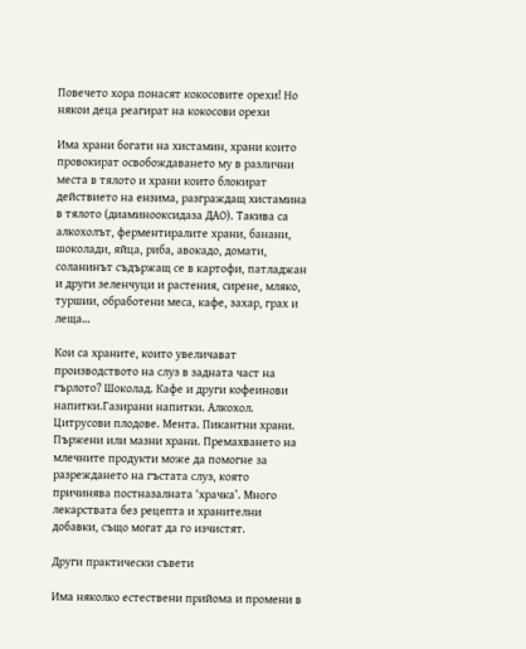Повечето хора понасят кокосовите орехи! Но някои деца реагират на кокосови орехи

Има храни богати на хистамин, храни които провокират освобождаването му в различни места в тялото и храни които блокират действието на ензима, разграждащ хистамина в тялото (диаминооксидаза ДАО). Такива са алкохолът, ферментиралите храни, банани, шоколади, яйца, риба, авокадо, домати, соланинът съдържащ се в картофи, патладжан и други зеленчуци и растения, сирене, мляко, туршии, обработени меса, кафе, захар, грах и леща…

Кои са храните, които увеличават производството на слуз в задната част на гърлото? Шоколад. Кафе и други кофеинови напитки.Газирани напитки. Алкохол. Цитрусови плодове. Мента. Пикантни храни. Пържени или мазни храни. Премахването на млечните продукти може да помогне за разреждането на гъстата слуз, която причинява постназалната ‘храчка’. Много лекарствата без рецепта и хранителни добавки, също могат да го изчистят.

Други практически съвети

Има няколко естествени прийома и промени в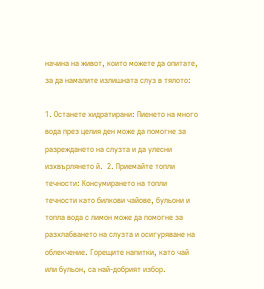начина на живот, които можете да опитате, за да намалите излишната слуз в тялото:

1. Останете хидратирани: Пиенето на много вода през целия ден може да помогне за разреждането на слузта и да улесни изхвърлянето й.  2. Приемайте топли течности: Консумирането на топли течности като билкови чайове, бульони и топла вода с лимон може да помогне за разхлабването на слузта и осигуряване на облекчение. Горещите напитки, като чай или бульон, са най-добрият избор.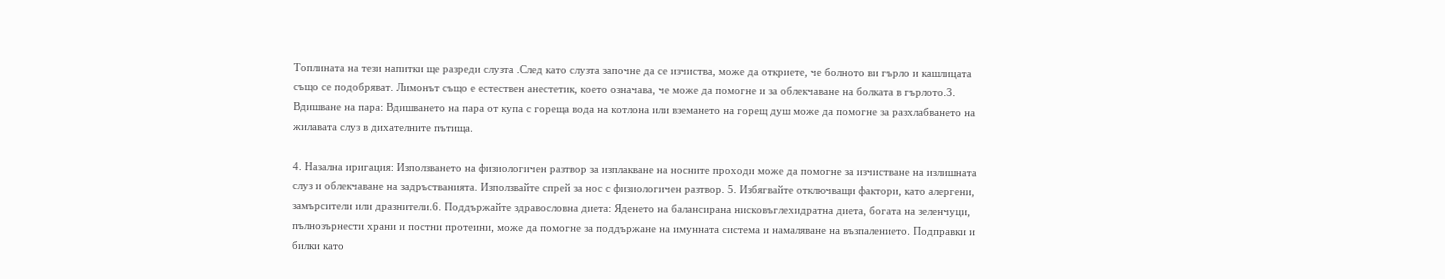Топлината на тези напитки ще разреди слузта .След като слузта започне да се изчиства, може да откриете, че болното ви гърло и кашлицата също се подобряват. Лимонът също е естествен анестетик, което означава, че може да помогне и за облекчаване на болката в гърлото.3. Вдишване на пара: Вдишването на пара от купа с гореща вода на котлона или вземането на горещ душ може да помогне за разхлабването на жилавата слуз в дихателните пътища.

4. Назална иригация: Използването на физиологичен разтвор за изплакване на носните проходи може да помогне за изчистване на излишната слуз и облекчаване на задръстванията. Използвайте спрей за нос с физиологичен разтвор. 5. Избягвайте отключващи фактори, като алергени, замърсители или дразнители.6. Поддържайте здравословна диета: Яденето на балансирана нисковъглехидратна диета, богата на зеленчуци, пълнозърнести храни и постни протеини, може да помогне за поддържане на имунната система и намаляване на възпалението. Подправки и билки като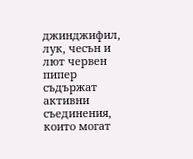джинджифил, лук, чесън и лют червен пипер съдържат активни съединения, които могат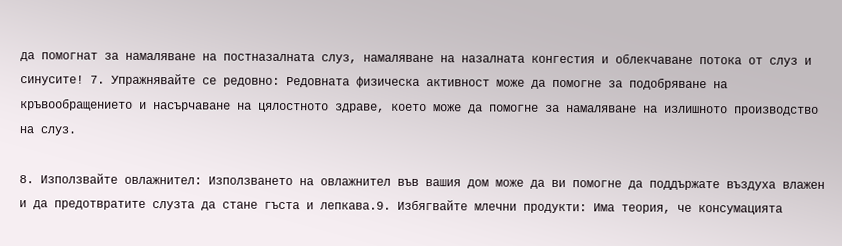да помогнат за намаляване на постназалната слуз, намаляване на назалната конгестия и облекчаване потока от слуз и синусите! 7. Упражнявайте се редовно: Редовната физическа активност може да помогне за подобряване на кръвообращението и насърчаване на цялостното здраве, което може да помогне за намаляване на излишното производство на слуз.

8. Използвайте овлажнител: Използването на овлажнител във вашия дом може да ви помогне да поддържате въздуха влажен и да предотвратите слузта да стане гъста и лепкава.9. Избягвайте млечни продукти: Има теория, че консумацията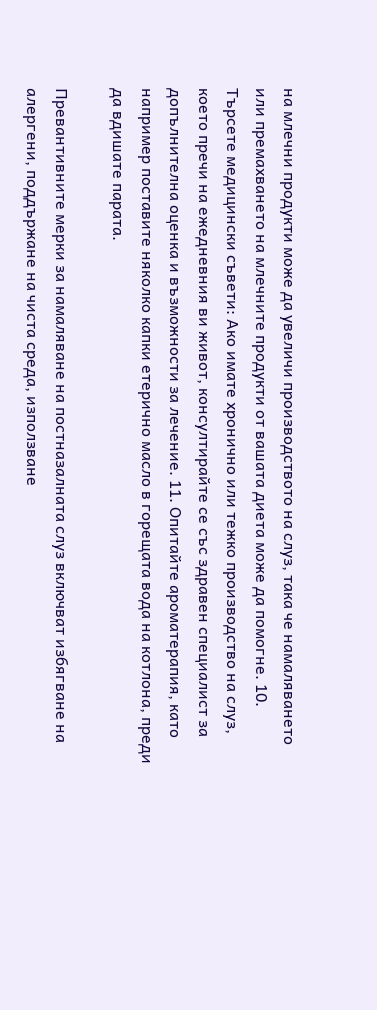на млечни продукти може да увеличи производството на слуз, така че намаляването или премахването на млечните продукти от вашата диета може да помогне. 10. Търсете медицински съвети: Ако имате хронично или тежко производство на слуз, което пречи на ежедневния ви живот, консултирайте се със здравен специалист за допълнителна оценка и възможности за лечение. 11. Опитайте ароматерапия, като например поставите няколко капки етерично масло в горещата вода на котлона, преди да вдишате парата.

Превантивните мерки за намаляване на постназалната слуз включват избягване на алергени, поддържане на чиста среда, използване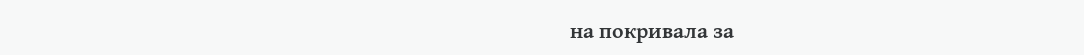на покривала за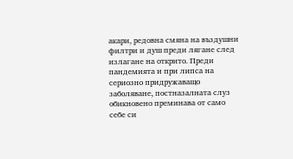акари, редовна смяна на въздушни филтри и душ преди лягане след излагане на открито. Преди пандемията и при липса на сериозно придружаващо заболяване, постназалната слуз обикновено преминава от само себе си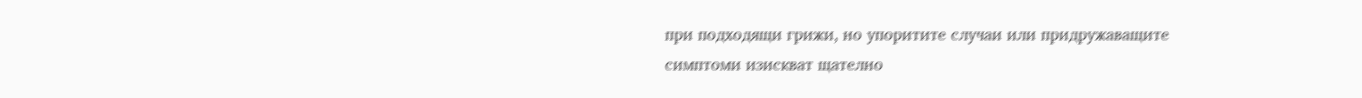при подходящи грижи, но упоритите случаи или придружаващите симптоми изискват щателно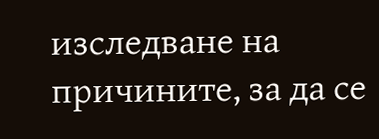изследване на причините, за да се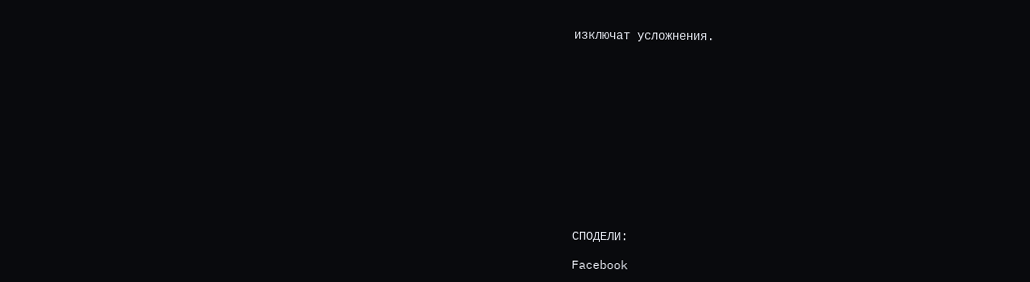изключат усложнения.













СПОДЕЛИ:

Facebook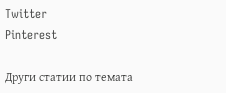Twitter
Pinterest

Други статии по темата